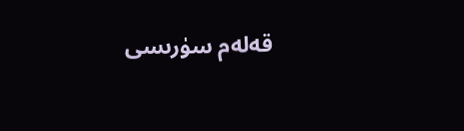قەلەم سۈرىسى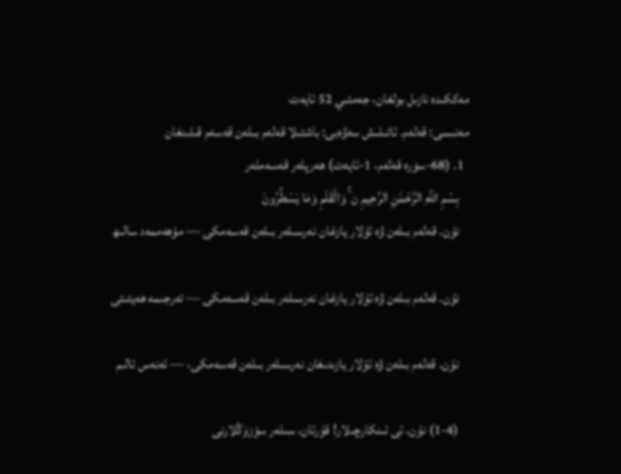مەككىدە نازىل بولغان، جەمئىي 52 ئايەت
مەنىسى: قەلەم. ئاتىلىش سەۋەبى: باشتىلا قەلەم بىلەن قەسەم قىلىنغان
  1. (68-سۈرە قەلەم، 1-ئايەت) ھەرپلەر قەسەملەر
    بِسْمِ اللَّهِ الرَّحْمَٰنِ الرَّحِيمِ ن ۚ وَالْقَلَمِ وَمَا يَسْطُرُونَ
    نۇن. قەلەم بىلەن ۋە ئۇلار يازغان نەرسىلەر بىلەن قەسەمكى — مۇھەممەد سالىھ

    نۇن. قەلەم بىلەن ۋە ئۇلار يازغان نەرسىلەر بىلەن قەسەمكى — تەرجىمە ھەيئىتى

    نۇن. قەلەم بىلەن ۋە ئۇلار يازىدىغان نەرسىلەر بىلەن قەسەمكى، — ئەنەس ئالىم

    (1-4) نۇن، ئى ئىنكارچىلار! قۇرئان، سىلەر سۆزۈڭلارنى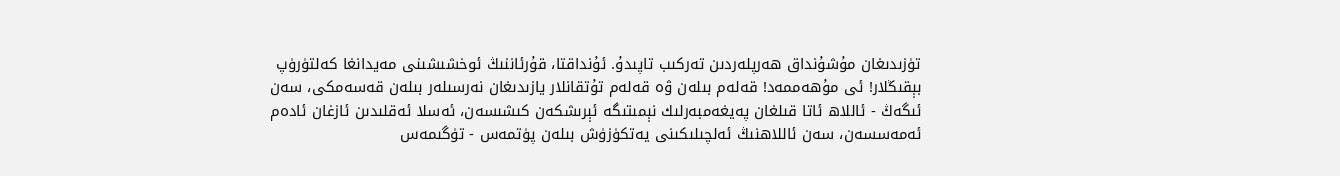تۈزىدىغان مۇشۇنداق ھەرپلەردىن تەركىب تاپىدۇ. ئۇنداقتا، قۇرئاننىڭ ئوخشىشىنى مەيدانغا كەلتۈرۈپ بېقىڭلار! ئى مۇھەممەد! قەلەم بىلەن ۋە قەلەم تۇتقانلار يازىدىغان نەرسىلەر بىلەن قەسەمكى، سەن ئىگەڭ - ئاللاھ ئاتا قىلغان پەيغەمبەرلىك نېمىتىگە ئېرىشكەن كىشىسەن، ئەسلا ئەقلىدىن ئازغان ئادەم ئەمەسسەن، سەن ئاللاھنىڭ ئەلچىلىكىنى يەتكۈزۈش بىلەن پۈتمەس - تۈگىمەس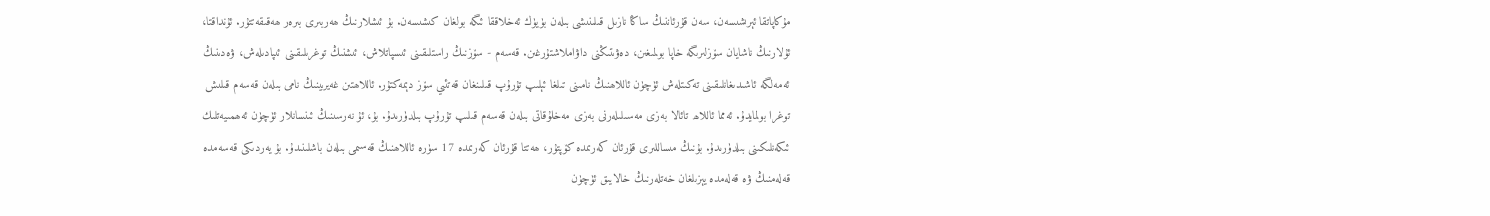مۇكاپاتقا ئېرىشىسەن، سەن قۇرئاننىڭ ساڭا نازىل قىلىنىشى بىلەن بۈيۈك ئەخلاققا ئىگە بولغان كىشىسەن. بۇ ئىشلارنىڭ ھەربىرى بىرەر ھەقىقەتتۇر. ئۇنداقتا، ئۇلارنىڭ ناشايان سۆزلىرىگە خاپا بولمىغىن، دەۋىتىڭنى داۋاملاشتۇرغىن. قەسەم - سۆزنىڭ راستلىقىنى ئىسپاتلاش، ئىشنىڭ توغرىلىقىنى ئىپادىلەش، ۋەدىنىڭ ئەمەلگە ئاشىدىغانلىقىنى تەكىتلەش ئۈچۈن ئاللاھنىڭ نامىنى تىلغا ئېلىپ تۇرۇپ قىلىنغان قەتئىي سۆز دېمەكتۇر. ئاللاھتىن غەيرىينىڭ نامى بىلەن قەسەم قىلىش توغرا بولمايدۇ. ئەمما ئاللاھ تائالا بەزى مەسىلىلەرنى بەزى مەخلۇقاتى بىلەن قەسەم قىلىپ تۇرۇپ بىلدۈرىدۇ. بۇ، ئۇ نەرسىنىڭ ئىنسانلار ئۈچۈن ئەھمىيەتلىك ئىكەنلىكىنى بىلدۈرىدۇ. بۇنىڭ مىساللىرى قۇرئان كەرىمدە كۆپتۇر، ھەتتا قۇرئان كەرىمدە 17 سۈرە ئاللاھنىڭ قەسىمى بىلەن باشلىنىدۇ. بۇ يەردىكى قەسەمدە قەلەمنىڭ ۋە قەلەمدە يېزىلغان خەتلەرنىڭ خالايىق ئۈچۈن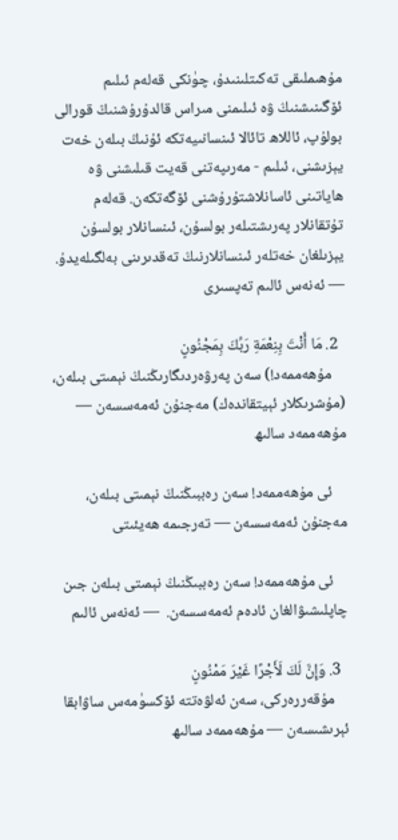مۇھىملىقى تەكىتلىنىدۇ، چۈنكى قەلەم ئىلىم ئۆگىنىشنىڭ ۋە ئىلىمنى مىراس قالدۇرۇشنىڭ قورالى بولۇپ، ئاللاھ تائالا ئىنسانىيەتكە ئۇنىڭ بىلەن خەت يېزىشنى، ئىلىم - مەرىپەتنى قەيت قىلىشنى ۋە ھاياتىنى ئاسانلاشتۇرۇشنى ئۆگەتكەن. قەلەم تۇتقانلار پەرىشتىلەر بولسۇن، ئىنسانلار بولسۇن يېزىلغان خەتلەر ئىنسانلارنىڭ تەقدىرىنى بەلگىلەيدۇ. — ئەنەس ئالىم تەپسىرى

  2. مَا أَنْتَ بِنِعْمَةِ رَبِّكَ بِمَجْنُونٍ
    مۇھەممەد!) سەن پەرۋەردىگارىڭنىڭ نېمىتى بىلەن، (مۇشرىكلار ئېيتقاندەك) مەجنۇن ئەمەسسەن — مۇھەممەد سالىھ

    ئى مۇھەممەد! سەن رەببىڭنىڭ نېمىتى بىلەن، مەجنۇن ئەمەسسەن — تەرجىمە ھەيئىتى

    ئى مۇھەممەد! سەن رەببىڭنىڭ نېمىتى بىلەن جىن چاپلىشىۋالغان ئادەم ئەمەسسەن.  — ئەنەس ئالىم

  3. وَإِنَّ لَكَ لَأَجْرًا غَيْرَ مَمْنُونٍ
    مۇقەررەركى، سەن ئەلۋەتتە ئۆكسۈمەس ساۋابقا ئېرىشىسەن — مۇھەممەد سالىھ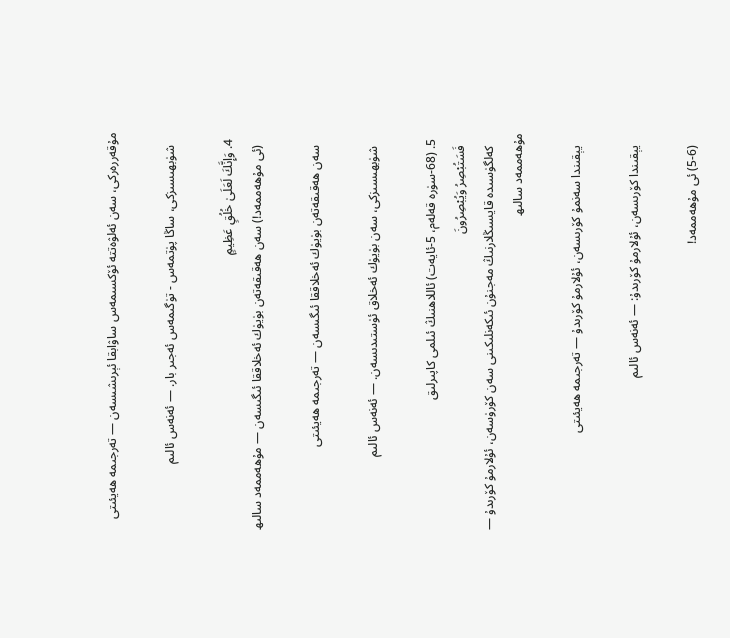مۇقەررەركى، سەن ئەلۋەتتە ئۆكسىمەس ساۋابقا ئېرىشىسەن — تەرجىمە ھەيئىتى

    شۈبھىسىزكى، ساڭا پۈتمەس - تۈگىمەس ئەجىر بار. — ئەنەس ئالىم

  4. وَإِنَّكَ لَعَلَىٰ خُلُقٍ عَظِيمٍ
    (ئى مۇھەممەد!) سەن ھەقىقەتەن بۈيۈك ئەخلاققا ئىگىسەن — مۇھەممەد سالىھ

    سەن ھەقىقەتەن بۈيۈك ئەخلاققا ئىگىسەن — تەرجىمە ھەيئىتى

    شۈبھىسىزكى، سەن بۈيۈك ئەخلاق ئۈستىدىسەن. — ئەنەس ئالىم

  5. (68-سۈرە قەلەم، 5-ئايەت) ئاللاھنىڭ ئىلمى كاپىرلىق
    فَسَتُبْصِرُ وَيُبْصِرُونَ
    كەلگۈسىدە قايسىڭلارنىڭ مەجنۇن ئىكەنلىكىنى سەن كۆرۈسەن، ئۇلارمۇ كۆرىدۇ — مۇھەممەد سالىھ

    يېقىندا سەنمۇ كۆرىسەن، ئۇلارمۇ كۆرىدۇ — تەرجىمە ھەيئىتى

    يېقىندا كۆرىسەن، ئۇلارمۇ كۆرىدۇ: — ئەنەس ئالىم

    (5-6) ئى مۇھەممەد!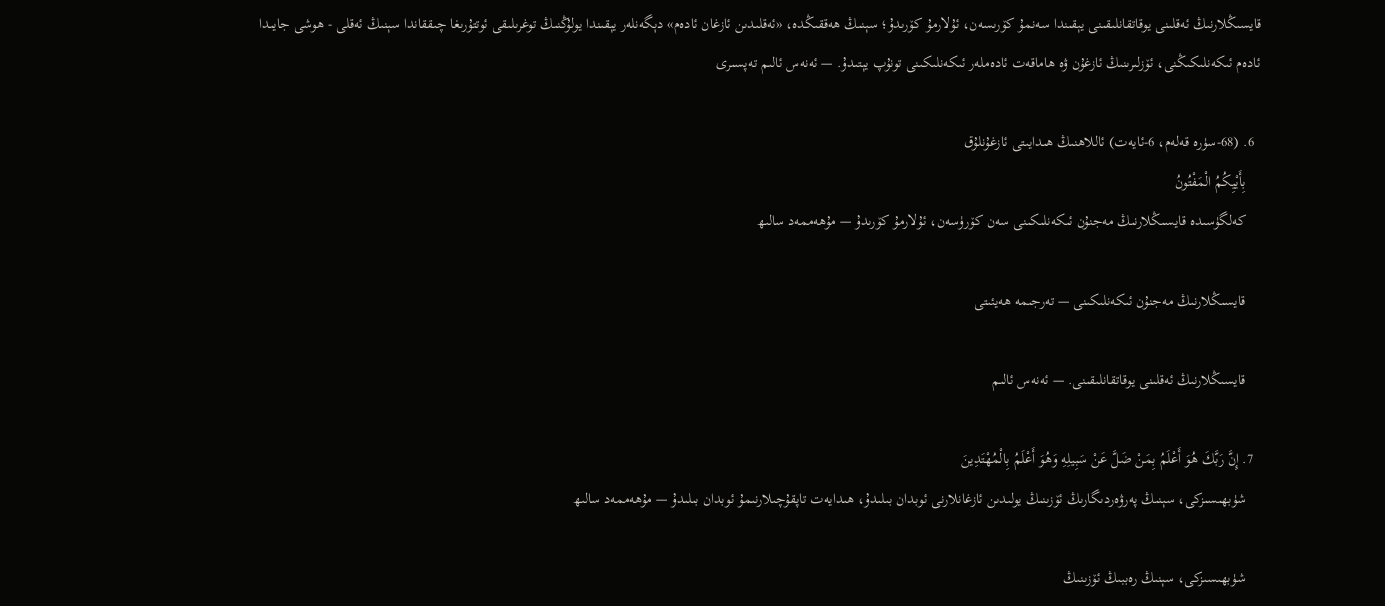قايسىڭلارنىڭ ئەقلىنى يوقاتقانلىقىنى يېقىندا سەنمۇ كۆرىسەن، ئۇلارمۇ كۆرىدۇ؛ سېنىڭ ھەققىڭدە، «ئەقلىدىن ئازغان ئادەم» دېگەنلەر يېقىندا يولۇڭنىڭ توغرىلىقى ئوتتۇرىغا چىققاندا سېنىڭ ئەقلى - ھوشى جايىدا ئادەم ئىكەنلىكىڭنى، ئۆزلىرىنىڭ ئازغۇن ۋە ھاماقەت ئادەملەر ئىكەنلىكىنى تونۇپ يېتىدۇ. — ئەنەس ئالىم تەپسىرى

  6. (68-سۈرە قەلەم، 6-ئايەت) ئاللاھنىڭ ھىدايىتى ئازغۇنلۇق
    بِأَيْيِكُمُ الْمَفْتُونُ
    كەلگۈسىدە قايسىڭلارنىڭ مەجنۇن ئىكەنلىكىنى سەن كۆرۈسەن، ئۇلارمۇ كۆرىدۇ — مۇھەممەد سالىھ

    قايسىڭلارنىڭ مەجنۇن ئىكەنلىكىنى — تەرجىمە ھەيئىتى

    قايسىڭلارنىڭ ئەقلىنى يوقاتقانلىقىنى. — ئەنەس ئالىم

  7. إِنَّ رَبَّكَ هُوَ أَعْلَمُ بِمَنْ ضَلَّ عَنْ سَبِيلِهِ وَهُوَ أَعْلَمُ بِالْمُهْتَدِينَ
    شۈبھىسىزكى، سېنىڭ پەرۋەردىگارىڭ ئۆزىنىڭ يولىدىن ئازغانلارنى ئوبدان بىلىدۇ، ھىدايەت تاپقۇچىلارنىمۇ ئوبدان بىلىدۇ — مۇھەممەد سالىھ

    شۈبھىسىزكى، سېنىڭ رەببىڭ ئۆزىنىڭ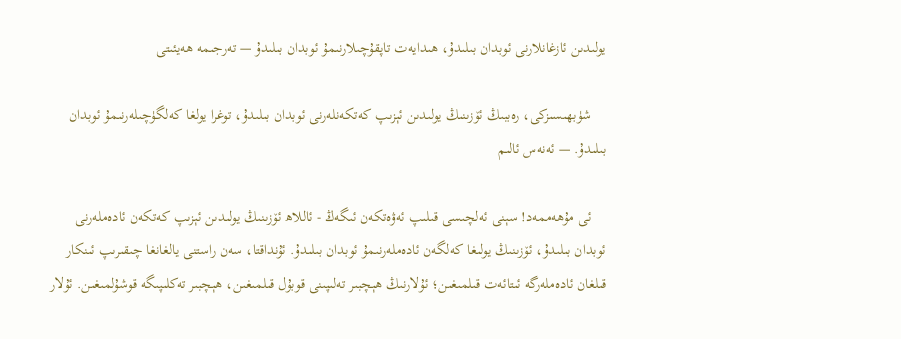يولىدىن ئازغانلارنى ئوبدان بىلىدۇ، ھىدايەت تاپقۇچىلارنىمۇ ئوبدان بىلىدۇ — تەرجىمە ھەيئىتى

    شۈبھىسىزكى، رەببىڭ ئۆزىنىڭ يولىدىن ئېزىپ كەتكەنلەرنى ئوبدان بىلىدۇ، توغرا يولغا كەلگۈچىلەرنىمۇ ئوبدان بىلىدۇ. — ئەنەس ئالىم

    ئى مۇھەممەد! سېنى ئەلچىسى قىلىپ ئەۋەتكەن ئىگەڭ - ئاللاھ ئۆزىنىڭ يولىدىن ئېزىپ كەتكەن ئادەملەرنى ئوبدان بىلىدۇ، ئۆزىنىڭ يولىغا كەلگەن ئادەملەرنىمۇ ئوبدان بىلىدۇ. ئۇنداقتا، سەن راستنى يالغانغا چىقىرىپ ئىنكار قىلغان ئادەملەرگە ئىتائەت قىلمىغىن؛ ئۇلارنىڭ ھېچبىر تەلىپىنى قوبۇل قىلمىغىن، ھېچبىر تەكلىپىگە قوشۇلمىغىن. ئۇلار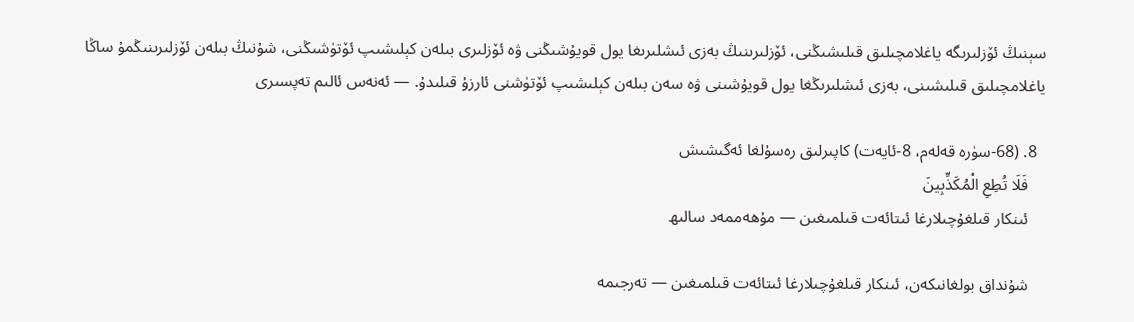سېنىڭ ئۆزلىرىگە ياغلامچىلىق قىلىشىڭنى، ئۆزلىرىنىڭ بەزى ئىشلىرىغا يول قويۇشىڭنى ۋە ئۆزلىرى بىلەن كېلىشىپ ئۆتۈشىڭنى، شۇنىڭ بىلەن ئۆزلىرىنىڭمۇ ساڭا ياغلامچىلىق قىلىشىنى، بەزى ئىشلىرىڭغا يول قويۇشىنى ۋە سەن بىلەن كېلىشىپ ئۆتۈشنى ئارزۇ قىلىدۇ. — ئەنەس ئالىم تەپسىرى

  8. (68-سۈرە قەلەم، 8-ئايەت) كاپىرلىق رەسۇلغا ئەگىشىش
    فَلَا تُطِعِ الْمُكَذِّبِينَ
    ئىنكار قىلغۇچىلارغا ئىتائەت قىلمىغىن — مۇھەممەد سالىھ

    شۇنداق بولغانىكەن، ئىنكار قىلغۇچىلارغا ئىتائەت قىلمىغىن — تەرجىمە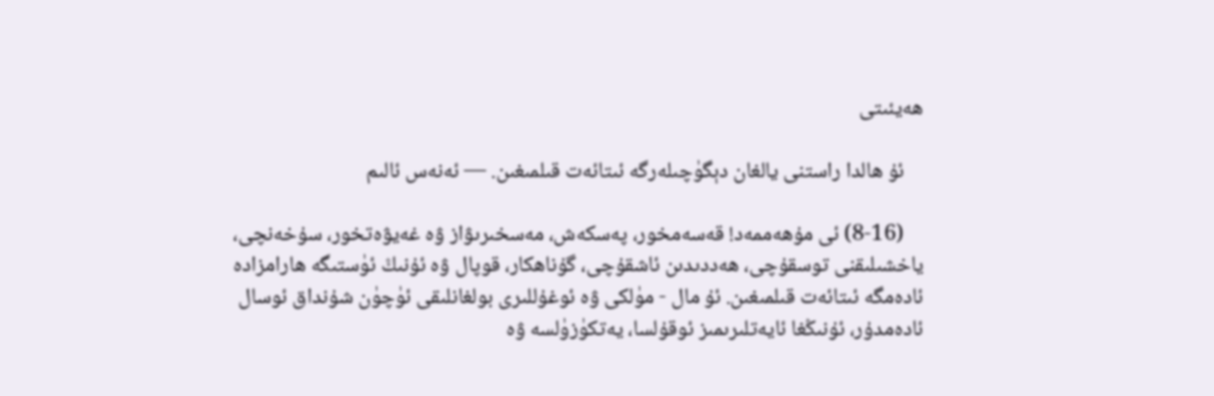ھەيئىتى

    ئۇ ھالدا راستنى يالغان دېگۈچىلەرگە ئىتائەت قىلمىغىن. — ئەنەس ئالىم

    (8-16) ئى مۇھەممەد! قەسەمخور، پەسكەش، مەسخىرىۋاز ۋە غەيۋەتخور، سۇخەنچى، ياخشىلىقنى توسقۇچى، ھەددىدىن ئاشقۇچى، گۇناھكار، قوپال ۋە ئۇنىڭ ئۈستىگە ھارامزادە ئادەمگە ئىتائەت قىلمىغىن. ئۇ مال - مۈلكى ۋە ئوغۇللىرى بولغانلىقى ئۈچۈن شۇنداق ئوسال ئادەمدۇر، ئۇنىڭغا ئايەتلىرىمىز ئوقۇلسا، يەتكۈزۈلسە ۋە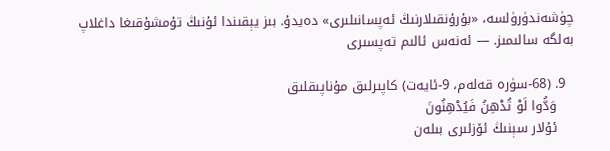چۈشەندۈرۈلسە، «بۇرۇنقىلارنىڭ ئەپسانىلىرى» دەيدۇ. بىز يېقىندا ئۇنىڭ تۇمشۇقىغا داغلاپ بەلگە سالىمىز. — ئەنەس ئالىم تەپسىرى

  9. (68-سۈرە قەلەم، 9-ئايەت) كاپىرلىق مۇناپىقلىق
    وَدُّوا لَوْ تُدْهِنُ فَيُدْهِنُونَ
    ئۇلار سېنىڭ ئۆزلىرى بىلەن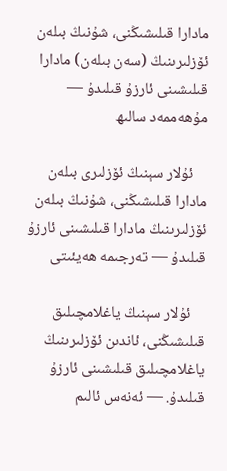مادارا قىلىشىڭنى، شۇنىڭ بىلەن ئۆزلىرىنىڭ (سەن بىلەن) مادارا قىلىشىنى ئارزۇ قىلىدۇ — مۇھەممەد سالىھ

    ئۇلار سېنىڭ ئۆزلىرى بىلەن مادارا قىلىشىڭنى، شۇنىڭ بىلەن ئۆزلىرىنىڭ مادارا قىلىشىنى ئارزۇ قىلىدۇ — تەرجىمە ھەيئىتى

    ئۇلار سېنىڭ ياغلامچىلىق قىلىشىڭنى، ئاندىن ئۆزلىرىنىڭ ياغلامچىلىق قىلىشىنى ئارزۇ قىلىدۇ. — ئەنەس ئالىم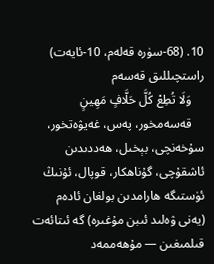10. (68-سۈرە قەلەم، 10-ئايەت) راستچىللىق قەسەم
    وَلَا تُطِعْ كُلَّ حَلَّافٍ مَهِينٍ
    قەسەمخور، پەس، غەيۋەتخور، سۇخەنچى، بېخىل، ھەددىدىن ئاشقۇچى، گۇناھكار، قوپال، ئۇنىڭ ئۈستىگە ھارامدىن بولغان ئادەم (يەنى ۋەلىد ئىبن مۇغىرە) گە ئىتائەت قىلمىغىن — مۇھەممەد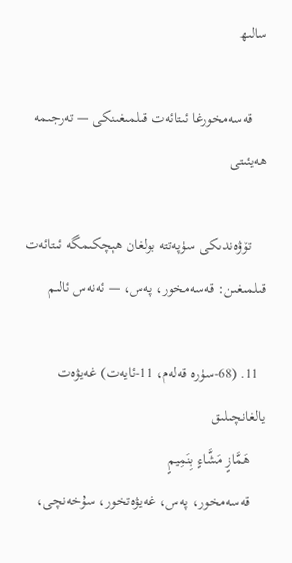سالىھ

    قەسەمخورغا ئىتائەت قىلمىغىنكى — تەرجىمە ھەيئىتى

    تۆۋەندىكى سۈپەتتە بولغان ھېچكىمگە ئىتائەت قىلمىغىن: قەسەمخور، پەس، — ئەنەس ئالىم

  11. (68-سۈرە قەلەم، 11-ئايەت) غەيۋەت يالغانچىلىق
    هَمَّازٍ مَشَّاءٍ بِنَمِيمٍ
    قەسەمخور، پەس، غەيۋەتخور، سۇخەنچى،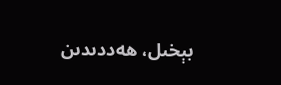بېخىل، ھەددىدىن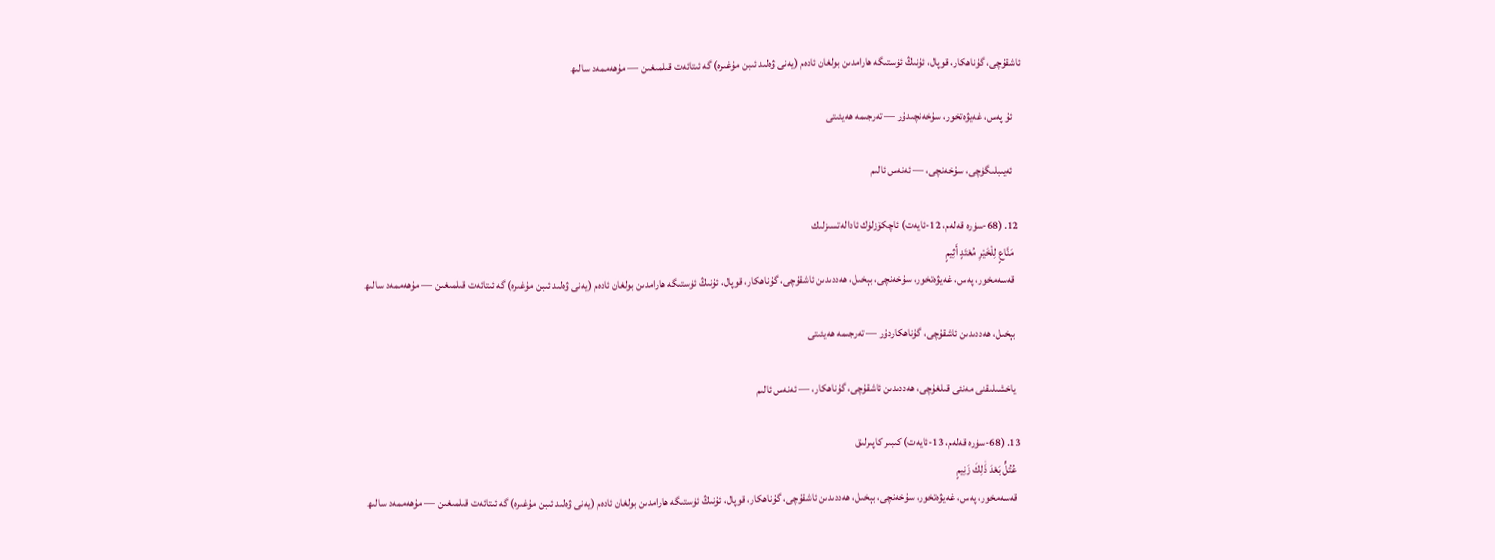ئاشقۇچى، گۇناھكار، قوپال، ئۇنىڭ ئۈستىگە ھارامدىن بولغان ئادەم (يەنى ۋەلىد ئىبن مۇغىرە) گە ئىتائەت قىلمىغىن — مۇھەممەد سالىھ

    ئۇ پەس، غەيۋەتخور، سۇخەنچىدۇر — تەرجىمە ھەيئىتى

    ئەيىبلىگۈچى، سۇخەنچى، — ئەنەس ئالىم

  12. (68-سۈرە قەلەم، 12-ئايەت) ئاچكۆزلۈك ئادالەتسىزلىك
    مَنَّاعٍ لِلْخَيْرِ مُعْتَدٍ أَثِيمٍ
    قەسەمخور، پەس، غەيۋەتخور، سۇخەنچى، بېخىل، ھەددىدىن ئاشقۇچى، گۇناھكار، قوپال، ئۇنىڭ ئۈستىگە ھارامدىن بولغان ئادەم (يەنى ۋەلىد ئىبن مۇغىرە) گە ئىتائەت قىلمىغىن — مۇھەممەد سالىھ

    بېخىل، ھەددىدىن ئاشقۇچى، گۇناھكاردۇر — تەرجىمە ھەيئىتى

    ياخشىلىقنى مەنئى قىلغۇچى، ھەددىدىن ئاشقۇچى، گۇناھكار، — ئەنەس ئالىم

  13. (68-سۈرە قەلەم، 13-ئايەت) كىبىر كاپىرلىق
    عُتُلٍّ بَعْدَ ذَٰلِكَ زَنِيمٍ
    قەسەمخور، پەس، غەيۋەتخور، سۇخەنچى، بېخىل، ھەددىدىن ئاشقۇچى، گۇناھكار، قوپال، ئۇنىڭ ئۈستىگە ھارامدىن بولغان ئادەم (يەنى ۋەلىد ئىبن مۇغىرە) گە ئىتائەت قىلمىغىن — مۇھەممەد سالىھ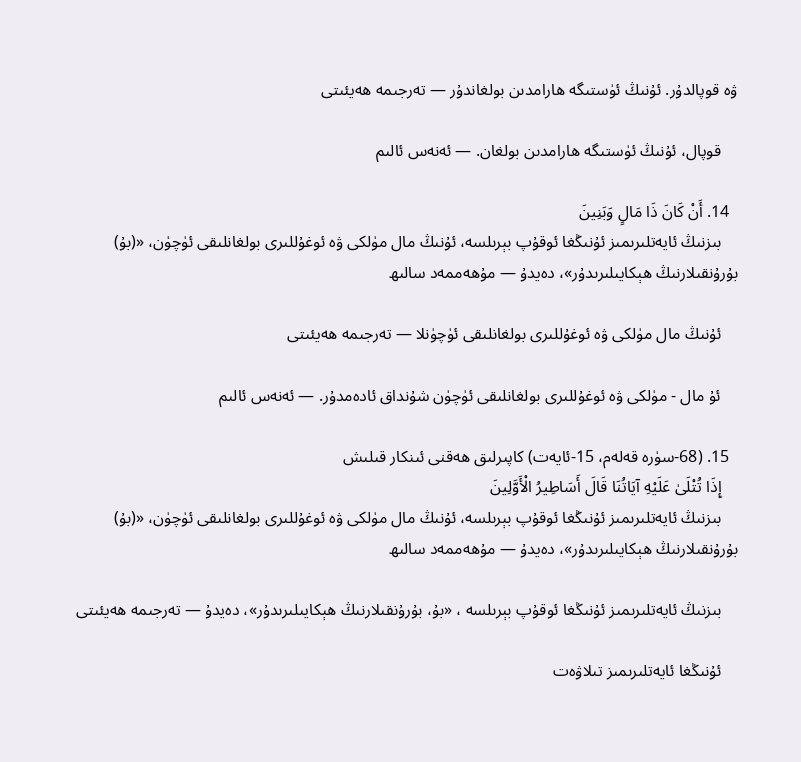ۋە قوپالدۇر. ئۇنىڭ ئۈستىگە ھارامدىن بولغاندۇر — تەرجىمە ھەيئىتى

    قوپال، ئۇنىڭ ئۈستىگە ھارامدىن بولغان. — ئەنەس ئالىم

  14. أَنْ كَانَ ذَا مَالٍ وَبَنِينَ
    بىزنىڭ ئايەتلىرىمىز ئۇنىڭغا ئوقۇپ بېرىلسە، ئۇنىڭ مال مۈلكى ۋە ئوغۇللىرى بولغانلىقى ئۈچۈن، «(بۇ) بۇرۇنقىلارنىڭ ھېكايىلىرىدۇر»، دەيدۇ — مۇھەممەد سالىھ

    ئۇنىڭ مال مۈلكى ۋە ئوغۇللىرى بولغانلىقى ئۈچۈنلا — تەرجىمە ھەيئىتى

    ئۇ مال - مۈلكى ۋە ئوغۇللىرى بولغانلىقى ئۈچۈن شۇنداق ئادەمدۇر. — ئەنەس ئالىم

  15. (68-سۈرە قەلەم، 15-ئايەت) كاپىرلىق ھەقنى ئىنكار قىلىش
    إِذَا تُتْلَىٰ عَلَيْهِ آيَاتُنَا قَالَ أَسَاطِيرُ الْأَوَّلِينَ
    بىزنىڭ ئايەتلىرىمىز ئۇنىڭغا ئوقۇپ بېرىلسە، ئۇنىڭ مال مۈلكى ۋە ئوغۇللىرى بولغانلىقى ئۈچۈن، «(بۇ) بۇرۇنقىلارنىڭ ھېكايىلىرىدۇر»، دەيدۇ — مۇھەممەد سالىھ

    بىزنىڭ ئايەتلىرىمىز ئۇنىڭغا ئوقۇپ بېرىلسە ، «بۇ، بۇرۇنقىلارنىڭ ھېكايىلىرىدۇر»، دەيدۇ — تەرجىمە ھەيئىتى

    ئۇنىڭغا ئايەتلىرىمىز تىلاۋەت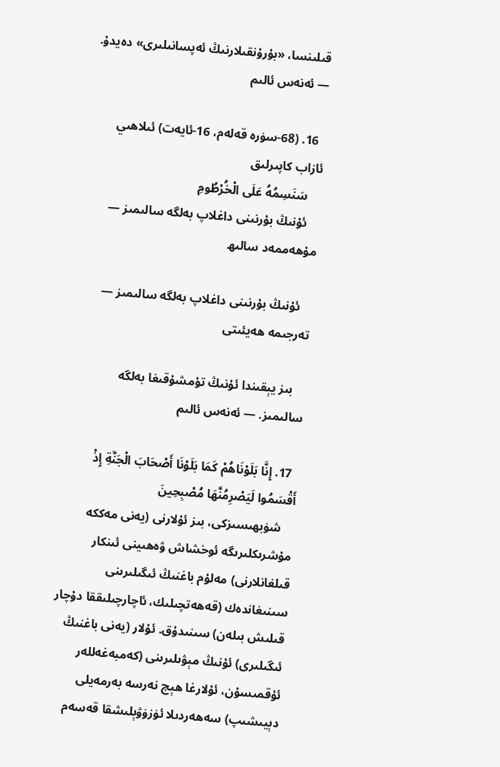قىلىنسا، «بۇرۇنقىلارنىڭ ئەپسانىلىرى» دەيدۇ. — ئەنەس ئالىم

  16. (68-سۈرە قەلەم، 16-ئايەت) ئىلاھىي ئازاب كاپىرلىق
    سَنَسِمُهُ عَلَى الْخُرْطُومِ
    ئۇنىڭ بۇرنىنى داغلاپ بەلگە سالىمىز — مۇھەممەد سالىھ

    ئۇنىڭ بۇرنىنى داغلاپ بەلگە سالىمىز — تەرجىمە ھەيئىتى

    بىز يېقىندا ئۇنىڭ تۇمشۇقىغا بەلگە سالىمىز. — ئەنەس ئالىم

  17. إِنَّا بَلَوْنَاهُمْ كَمَا بَلَوْنَا أَصْحَابَ الْجَنَّةِ إِذْ أَقْسَمُوا لَيَصْرِمُنَّهَا مُصْبِحِينَ
    شۈبھىسىزكى، بىز ئۇلارنى (يەنى مەككە مۇشرىكلىرىگە ئوخشاش ۋەھىينى ئىنكار قىلغانلارنى) مەلۇم باغنىڭ ئىگىلىرىنى سىنىغاندەك (قەھەتچىلىك، ئاچارچىلىققا دۇچار قىلىش بىلەن) سىنىدۇق. ئۇلار (يەنى باغنىڭ ئىگىلىرى) ئۇنىڭ مېۋىلىرىنى (كەمبەغەللەر ئۇقمىسۇن، ئۇلارغا ھېچ نەرسە بەرمەيلى دېيىشىپ) سەھەردىلا ئۈزۈۋېلىشقا قەسەم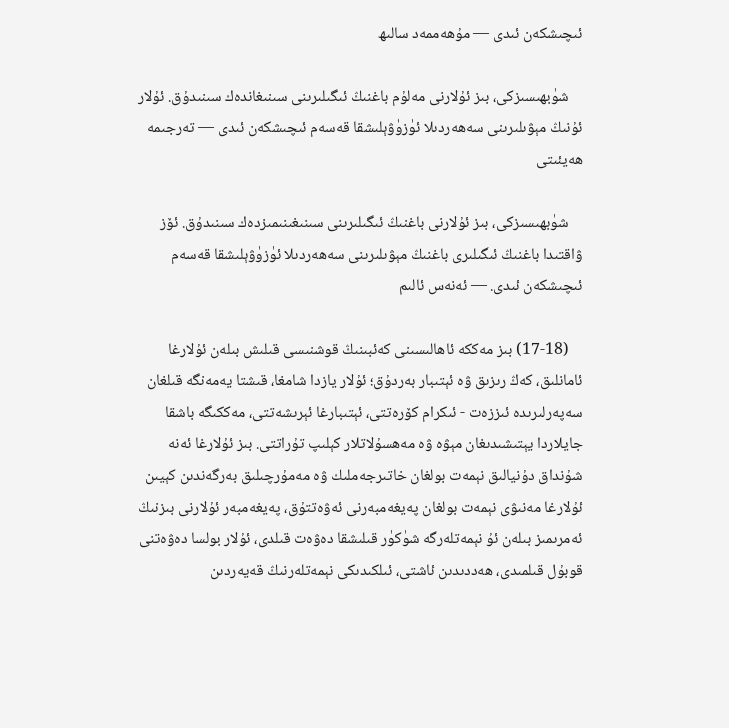ئىچىشكەن ئىدى — مۇھەممەد سالىھ

    شۈبھىسىزكى، بىز ئۇلارنى مەلۇم باغنىڭ ئىگىلىرىنى سىنىغاندەك سىنىدۇق. ئۇلار ئۇنىڭ مېۋىلىرىنى سەھەردىلا ئۈزۈۋېلىشقا قەسەم ئىچىشكەن ئىدى — تەرجىمە ھەيئىتى

    شۈبھىسىزكى، بىز ئۇلارنى باغنىڭ ئىگىلىرىنى سىنىغىنىمىزدەك سىنىدۇق. ئۆز ۋاقتىدا باغنىڭ ئىگىلىرى باغنىڭ مېۋىلىرىنى سەھەردىلا ئۈزۈۋېلىشقا قەسەم ئىچىشكەن ئىدى. — ئەنەس ئالىم

    (17-18) بىز مەككە ئاھالىسىنى كەئبىنىڭ قوشنىسى قىلىش بىلەن ئۇلارغا ئامانلىق، كەڭ رىزىق ۋە ئېتىبار بەردۇق؛ ئۇلار يازدا شامغا، قىشتا يەمەنگە قىلغان سەپەرلىرىدە ئىززەت - ئىكرام كۆرەتتى، ئېتىبارغا ئېرىشەتتى، مەككىگە باشقا جايلاردا يېتىشىدىغان مېۋە ۋە مەھسۇلاتلار كېلىپ تۇراتتى. بىز ئۇلارغا ئەنە شۇنداق دۇنيالىق نېمەت بولغان خاتىرجەملىك ۋە مەمۇرچىلىق بەرگەندىن كېيىن ئۇلارغا مەنىۋى نېمەت بولغان پەيغەمبەرنى ئەۋەتتۇق، پەيغەمبەر ئۇلارنى بىزنىڭ ئەمرىمىز بىلەن ئۇ نېمەتلەرگە شۈكۈر قىلىشقا دەۋەت قىلدى، ئۇلار بولسا دەۋەتنى قوبۇل قىلمىدى، ھەددىدىن ئاشتى، ئىلكىدىكى نېمەتلەرنىڭ قەيەردىن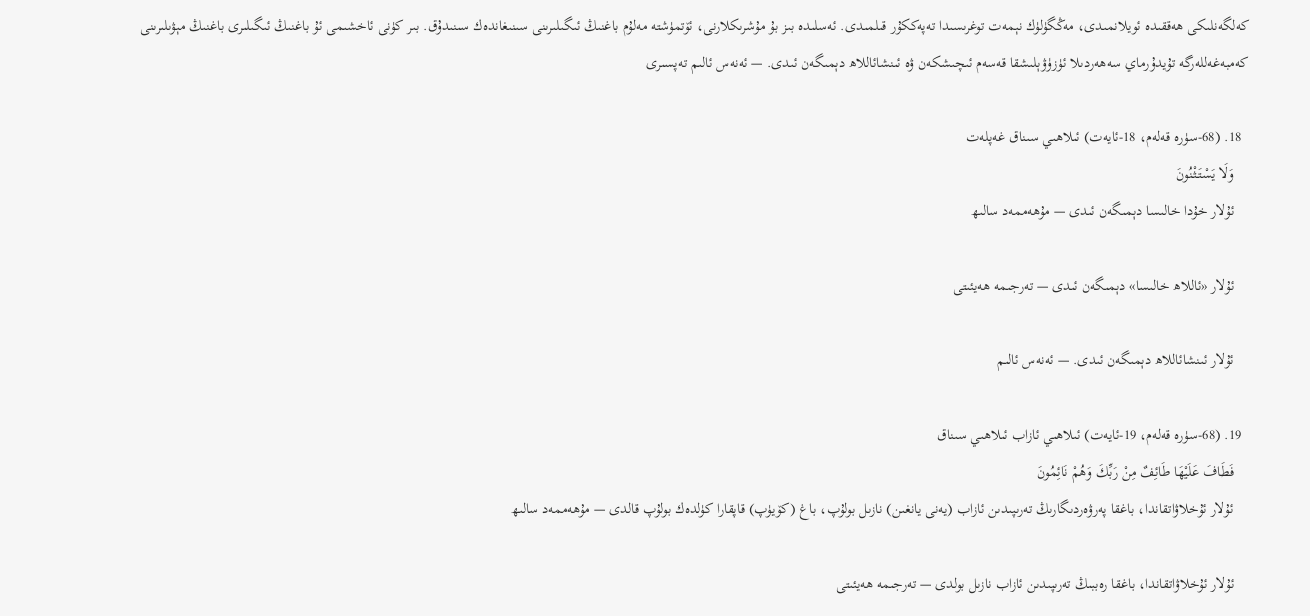كەلگەنلىكى ھەققىدە ئويلانمىدى، مەڭگۈلۈك نېمەت توغرىسىدا تەپەككۇر قىلمىدى. ئەسلىدە بىز بۇ مۇشرىكلارنى، ئۆتمۈشتە مەلۇم باغنىڭ ئىگىلىرىنى سىنىغاندەك سىنىدۇق. بىر كۈنى ئاخشىمى ئۇ باغنىڭ ئىگىلىرى باغنىڭ مېۋىلىرىنى كەمبەغەللەرگە تۇيدۇرماي سەھەردىلا ئۈزۈۋېلىشقا قەسەم ئىچىشكەن ۋە ئىنشائاللاھ دېمىگەن ئىدى. — ئەنەس ئالىم تەپسىرى

  18. (68-سۈرە قەلەم، 18-ئايەت) ئىلاھىي سىناق غەپلەت
    وَلَا يَسْتَثْنُونَ
    ئۇلار خۇدا خالىسا دېمىگەن ئىدى — مۇھەممەد سالىھ

    ئۇلار «ئاللاھ خالىسا» دېمىگەن ئىدى — تەرجىمە ھەيئىتى

    ئۇلار ئىنشائاللاھ دېمىگەن ئىدى. — ئەنەس ئالىم

  19. (68-سۈرە قەلەم، 19-ئايەت) ئىلاھىي ئازاب ئىلاھىي سىناق
    فَطَافَ عَلَيْهَا طَائِفٌ مِنْ رَبِّكَ وَهُمْ نَائِمُونَ
    ئۇلار ئۇخلاۋاتقاندا، باغقا پەرۋەردىگارىڭ تەرىپىدىن ئازاب (يەنى يانغىن) نازىل بولۇپ، باغ (كۆيۈپ) قاپقارا كۈلدەك بولۇپ قالدى — مۇھەممەد سالىھ

    ئۇلار ئۇخلاۋاتقاندا، باغقا رەببىڭ تەرىپىدىن ئازاب نازىل بولدى — تەرجىمە ھەيئىتى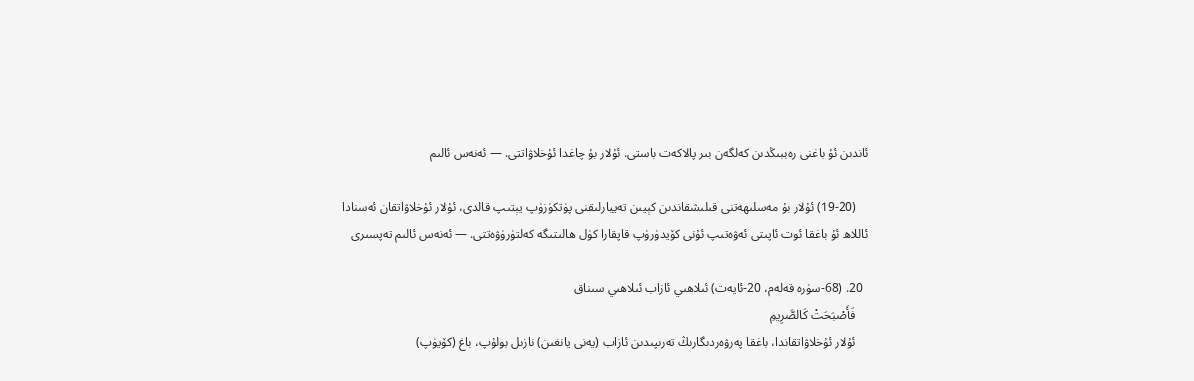ئاندىن ئۇ باغنى رەببىڭدىن كەلگەن بىر پالاكەت باستى. ئۇلار بۇ چاغدا ئۇخلاۋاتتى. — ئەنەس ئالىم

    (19-20) ئۇلار بۇ مەسلىھەتنى قىلىشقاندىن كېيىن تەييارلىقنى پۈتكۈزۈپ يېتىپ قالدى، ئۇلار ئۇخلاۋاتقان ئەسنادا ئاللاھ ئۇ باغقا ئوت ئاپىتى ئەۋەتىپ ئۇنى كۆيدۈرۈپ قاپقارا كۈل ھالىتىگە كەلتۈرۈۋەتتى. — ئەنەس ئالىم تەپسىرى

  20. (68-سۈرە قەلەم، 20-ئايەت) ئىلاھىي ئازاب ئىلاھىي سىناق
    فَأَصْبَحَتْ كَالصَّرِيمِ
    ئۇلار ئۇخلاۋاتقاندا، باغقا پەرۋەردىگارىڭ تەرىپىدىن ئازاب (يەنى يانغىن) نازىل بولۇپ، باغ (كۆيۈپ)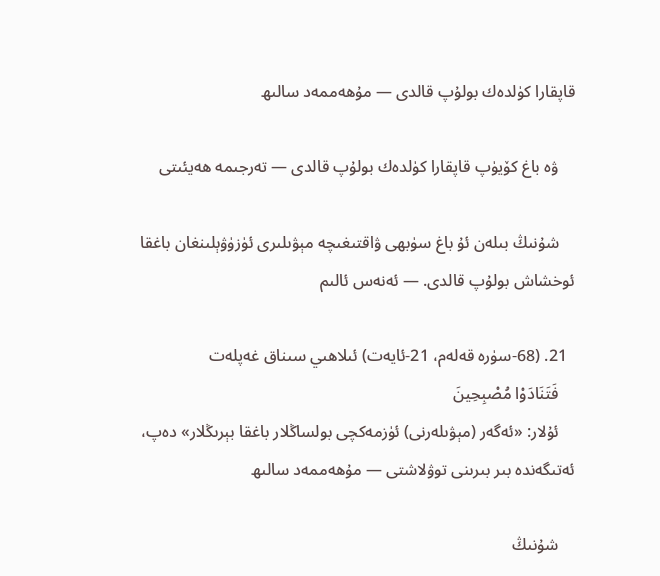قاپقارا كۈلدەك بولۇپ قالدى — مۇھەممەد سالىھ

    ۋە باغ كۆيۈپ قاپقارا كۈلدەك بولۇپ قالدى — تەرجىمە ھەيئىتى

    شۇنىڭ بىلەن ئۇ باغ سۈبھى ۋاقتىغىچە مېۋىلىرى ئۈزۈۋېلىنغان باغقا ئوخشاش بولۇپ قالدى. — ئەنەس ئالىم

  21. (68-سۈرە قەلەم، 21-ئايەت) ئىلاھىي سىناق غەپلەت
    فَتَنَادَوْا مُصْبِحِينَ
    ئۇلار: «ئەگەر (مېۋىلەرنى) ئۈزمەكچى بولساڭلار باغقا بېرىڭلار» دەپ، ئەتىگەندە بىر بىرىنى توۋلاشتى — مۇھەممەد سالىھ

    شۇنىڭ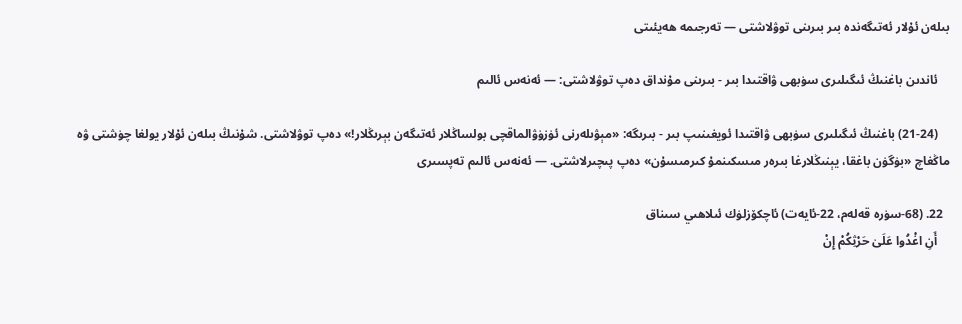بىلەن ئۇلار ئەتىگەندە بىر بىرىنى توۋلاشتى — تەرجىمە ھەيئىتى

    ئاندىن باغنىڭ ئىگىلىرى سۈبھى ۋاقتىدا بىر - بىرىنى مۇنداق دەپ توۋلاشتى: — ئەنەس ئالىم

    (21-24) باغنىڭ ئىگىلىرى سۈبھى ۋاقتىدا ئويغىنىپ بىر - بىرىگە: «مېۋىلەرنى ئۈزۈۋالماقچى بولساڭلار ئەتىگەن بېرىڭلار!» دەپ توۋلاشتى. شۇنىڭ بىلەن ئۇلار يولغا چۈشتى ۋە ماڭغاچ «بۈگۈن باغقا، يېنىڭلارغا بىرەر مىسكىنمۇ كىرمىسۇن» دەپ پىچىرلاشتى. — ئەنەس ئالىم تەپسىرى

  22. (68-سۈرە قەلەم، 22-ئايەت) ئاچكۆزلۈك ئىلاھىي سىناق
    أَنِ اغْدُوا عَلَىٰ حَرْثِكُمْ إِنْ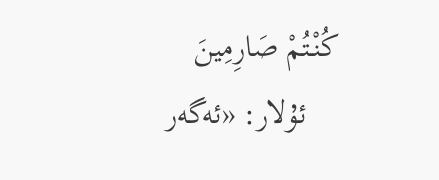كُنْتُمْ صَارِمِينَ
    ئۇلار: «ئەگەر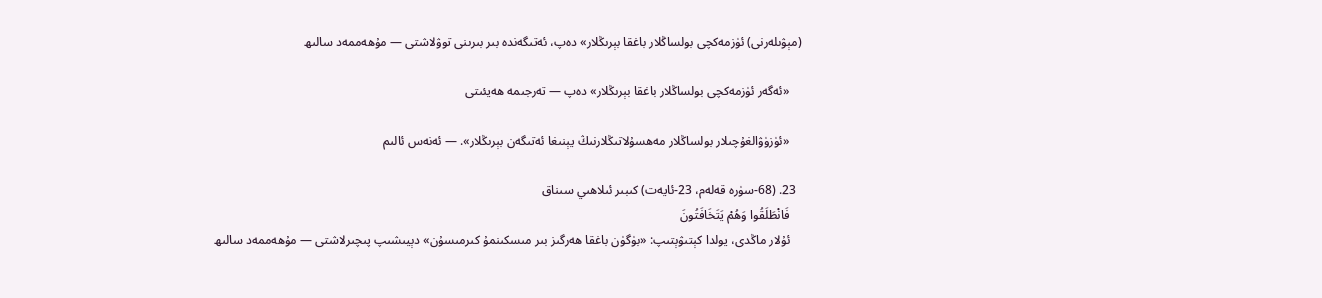(مېۋىلەرنى) ئۈزمەكچى بولساڭلار باغقا بېرىڭلار» دەپ، ئەتىگەندە بىر بىرىنى توۋلاشتى — مۇھەممەد سالىھ

    «ئەگەر ئۈزمەكچى بولساڭلار باغقا بېرىڭلار» دەپ — تەرجىمە ھەيئىتى

    «ئۈزۈۋالغۇچىلار بولساڭلار مەھسۇلاتىڭلارنىڭ يېنىغا ئەتىگەن بېرىڭلار». — ئەنەس ئالىم

  23. (68-سۈرە قەلەم، 23-ئايەت) كىبىر ئىلاھىي سىناق
    فَانْطَلَقُوا وَهُمْ يَتَخَافَتُونَ
    ئۇلار ماڭدى، يولدا كېتىۋېتىپ: «بۈگۈن باغقا ھەرگىز بىر مىسكىنمۇ كىرمىسۇن» دېيىشىپ پىچىرلاشتى — مۇھەممەد سالىھ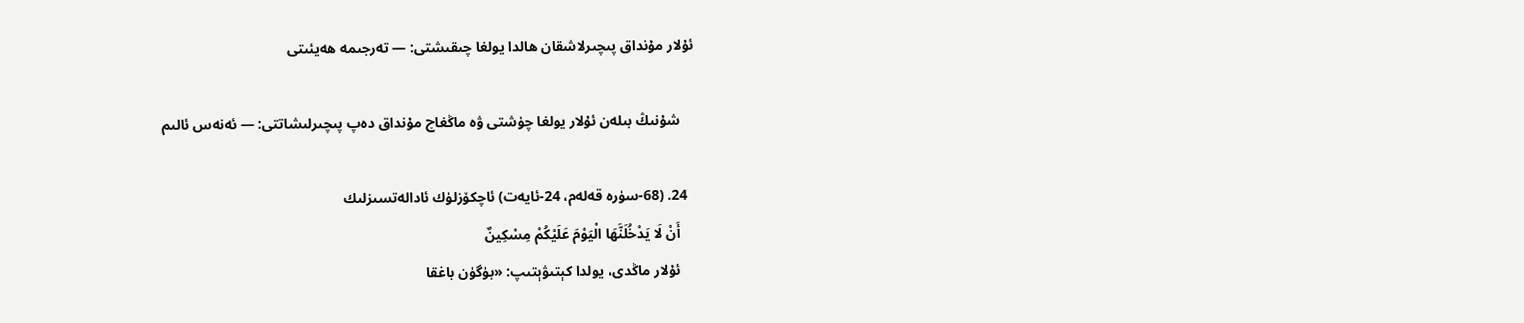ئۇلار مۇنداق پىچىرلاشقان ھالدا يولغا چىقىشتى: — تەرجىمە ھەيئىتى

    شۇنىڭ بىلەن ئۇلار يولغا چۈشتى ۋە ماڭغاچ مۇنداق دەپ پىچىرلىشاتتى: — ئەنەس ئالىم

  24. (68-سۈرە قەلەم، 24-ئايەت) ئاچكۆزلۈك ئادالەتسىزلىك
    أَنْ لَا يَدْخُلَنَّهَا الْيَوْمَ عَلَيْكُمْ مِسْكِينٌ
    ئۇلار ماڭدى، يولدا كېتىۋېتىپ: «بۈگۈن باغقا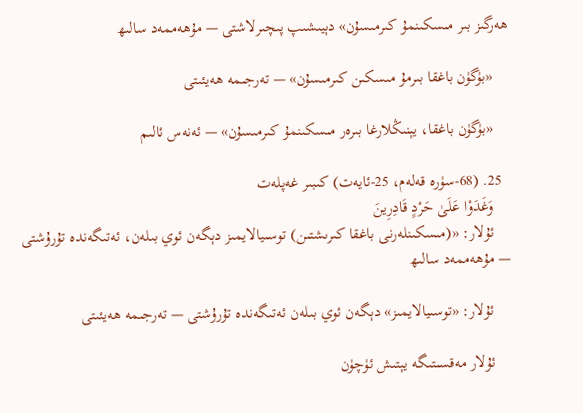ھەرگىز بىر مىسكىنمۇ كىرمىسۇن» دېيىشىپ پىچىرلاشتى — مۇھەممەد سالىھ

    «بۈگۈن باغقا بىرمۇ مىسكىن كىرمىسۇن» — تەرجىمە ھەيئىتى

    «بۈگۈن باغقا، يېنىڭلارغا بىرەر مىسكىنمۇ كىرمىسۇن» — ئەنەس ئالىم

  25. (68-سۈرە قەلەم، 25-ئايەت) كىبىر غەپلەت
    وَغَدَوْا عَلَىٰ حَرْدٍ قَادِرِينَ
    ئۇلار: «(مىسكىنلەرنى باغقا كىرىشتىن) توسىيالايمىز دېگەن ئوي بىلەن، ئەتىگەندە تۇرۇشتى — مۇھەممەد سالىھ

    ئۇلار: «توسىيالايمىز» دېگەن ئوي بىلەن ئەتىگەندە تۇرۇشتى — تەرجىمە ھەيئىتى

    ئۇلار مەقسىتىگە يېتىش ئۈچۈن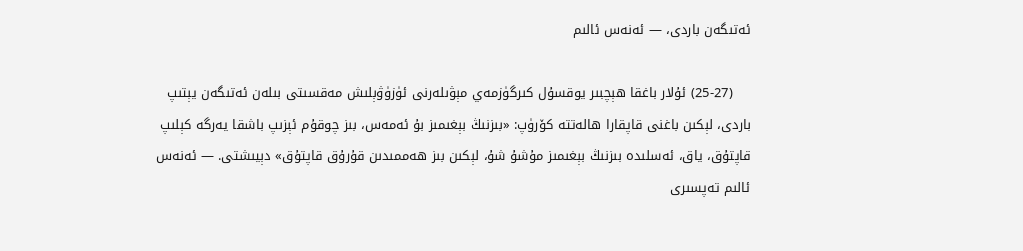ئەتىگەن باردى، — ئەنەس ئالىم

    (25-27) ئۇلار باغقا ھېچبىر يوقسۇل كىرگۈزمەي مېۋىلەرنى ئۈزۈۋېلىش مەقسىتى بىلەن ئەتىگەن يېتىپ باردى، لېكىن باغنى قاپقارا ھالەتتە كۆرۈپ: «بىزنىڭ بېغىمىز بۇ ئەمەس، بىز چوقۇم ئېزىپ باشقا يەرگە كېلىپ قاپتۇق، ياق، ئەسلىدە بىزنىڭ بېغىمىز مۇشۇ شۇ، لېكىن بىز ھەممىدىن قۇرۇق قاپتۇق» دېيىشتى. — ئەنەس ئالىم تەپسىرى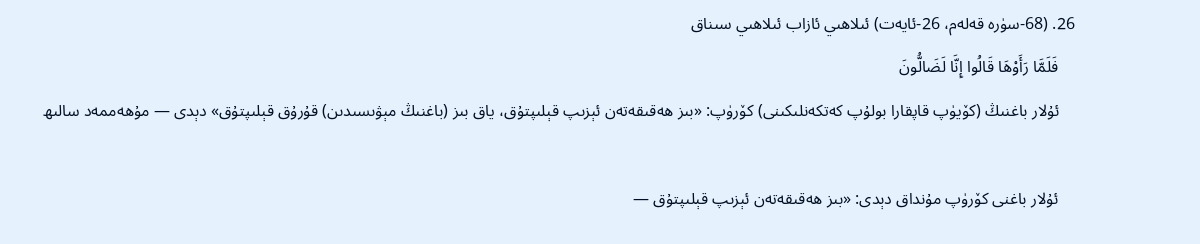26. (68-سۈرە قەلەم، 26-ئايەت) ئىلاھىي ئازاب ئىلاھىي سىناق
    فَلَمَّا رَأَوْهَا قَالُوا إِنَّا لَضَالُّونَ
    ئۇلار باغنىڭ (كۆيۈپ قاپقارا بولۇپ كەتكەنلىكىنى) كۆرۈپ: «بىز ھەقىقەتەن ئېزىپ قېلىپتۇق، ياق بىز (باغنىڭ مېۋىسىدىن) قۇرۇق قېلىپتۇق» دېدى — مۇھەممەد سالىھ

    ئۇلار باغنى كۆرۈپ مۇنداق دېدى: «بىز ھەقىقەتەن ئېزىپ قېلىپتۇق —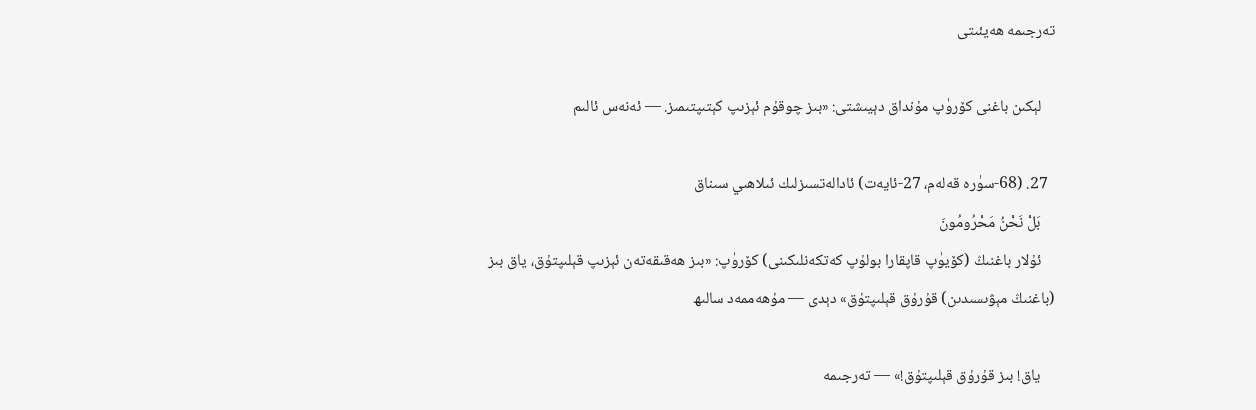تەرجىمە ھەيئىتى

    لېكىن باغنى كۆرۈپ مۇنداق دېيىشتى: «بىز چوقۇم ئېزىپ كېتىپتىمىز. — ئەنەس ئالىم

  27. (68-سۈرە قەلەم، 27-ئايەت) ئادالەتسىزلىك ئىلاھىي سىناق
    بَلْ نَحْنُ مَحْرُومُونَ
    ئۇلار باغنىڭ (كۆيۈپ قاپقارا بولۇپ كەتكەنلىكىنى) كۆرۈپ: «بىز ھەقىقەتەن ئېزىپ قېلىپتۇق، ياق بىز (باغنىڭ مېۋىسىدىن) قۇرۇق قېلىپتۇق» دېدى — مۇھەممەد سالىھ

    ياق! بىز قۇرۇق قېلىپتۇق!» — تەرجىمە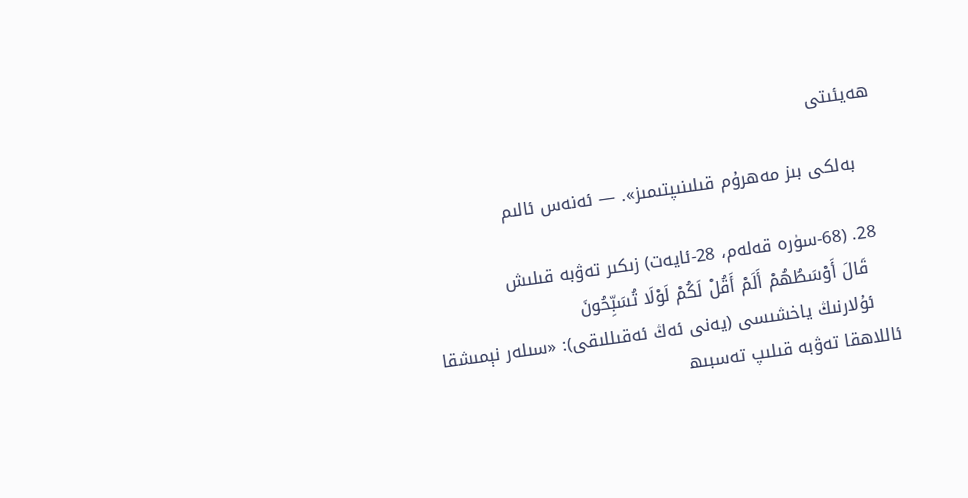ھەيئىتى

    بەلكى بىز مەھرۇم قىلىنىپتىمىز». — ئەنەس ئالىم

  28. (68-سۈرە قەلەم، 28-ئايەت) زىكىر تەۋبە قىلىش
    قَالَ أَوْسَطُهُمْ أَلَمْ أَقُلْ لَكُمْ لَوْلَا تُسَبِّحُونَ
    ئۇلارنىڭ ياخشىسى (يەنى ئەڭ ئەقىللىقى): «سىلەر نېمىشقا ئاللاھقا تەۋبە قىلىپ تەسبىھ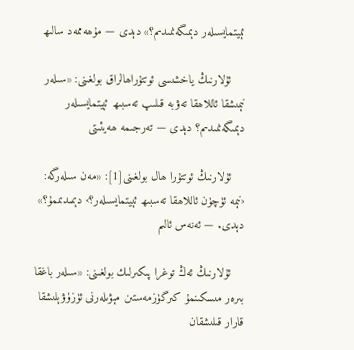ئېيتمايسىلەر دېمىگەنمىدىم؟» دېدى — مۇھەممەد سالىھ

    ئۇلارنىڭ ياخشىسى ئوتتۇراھالراق بولغىنى: «سىلەر نېمىشقا ئاللاھقا تەۋبە قىلىپ تەسبىھ ئېيتمايسىلەر دېمىگەنمىدىم؟ دېدى — تەرجىمە ھەيئىتى

    ئۇلارنىڭ ئوتتۇرا ھال بولغىنى[1]: «مەن سىلەرگە: ‹نېمە ئۈچۈن ئاللاھقا تەسبىھ ئېيتمايسىلەر؟› دېمىدىممۇ؟» دېدى. — ئەنەس ئالىم

    ئۇلارنىڭ ئەڭ توغرا پىكىرلىك بولغىنى: «سىلەر باغقا بىرەر مىسكىنمۇ كىرگۈزمەستىن مېۋىلەرنى ئۈزۈۋېلىشقا قارار قىلىشقان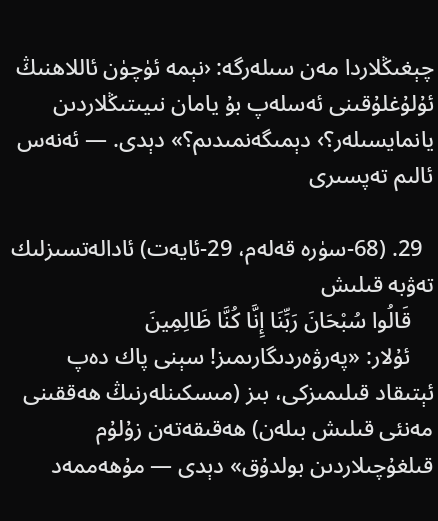چېغىڭلاردا مەن سىلەرگە: ‹نېمە ئۈچۈن ئاللاھنىڭ ئۇلۇغلۇقىنى ئەسلەپ بۇ يامان نىيىتىڭلاردىن يانمايسىلەر؟› دېمىگەنمىدىم؟» دېدى. — ئەنەس ئالىم تەپسىرى

  29. (68-سۈرە قەلەم، 29-ئايەت) ئادالەتسىزلىك تەۋبە قىلىش
    قَالُوا سُبْحَانَ رَبِّنَا إِنَّا كُنَّا ظَالِمِينَ
    ئۇلار: «پەرۋەردىگارىمىز! سېنى پاك دەپ ئېتىقاد قىلىمىزكى، بىز (مىسكىنلەرنىڭ ھەققىنى مەنئى قىلىش بىلەن) ھەقىقەتەن زۇلۇم قىلغۇچىلاردىن بولدۇق» دېدى — مۇھەممەد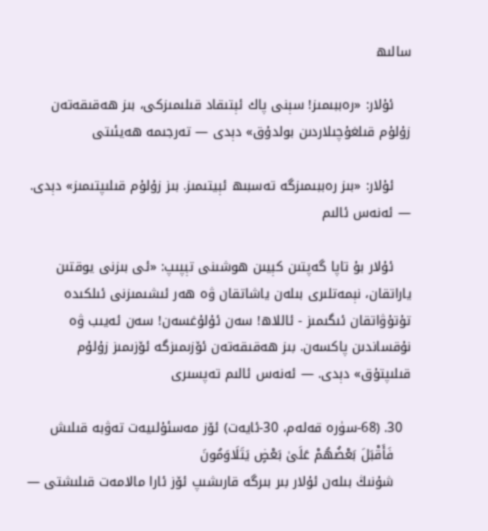سالىھ

    ئۇلار: «رەببىمىز! سېنى پاك ئېتىقاد قىلىمىزكى، بىز ھەقىقەتەن زۇلۇم قىلغۇچىلاردىن بولدۇق» دېدى — تەرجىمە ھەيئىتى

    ئۇلار: «بىز رەببىمىزگە تەسبىھ ئېيتىمىز. بىز زۇلۇم قىلىپتىمىز» دېدى. — ئەنەس ئالىم

    ئۇلار بۇ تاپا گەپتىن كېيىن ھوشىنى تېپىپ: «ئى بىزنى يوقتىن ياراتقان، نېمەتلىرى بىلەن ياشاتقان ۋە ھەر ئىشىمىزنى ئىلكىدە تۇتۇۋاتقان ئىگىمىز - ئاللاھ! سەن ئۇلۇغسەن! سەن ئەيىب ۋە نۇقساندىن پاكسەن. بىز ھەقىقەتەن ئۆزىمىزگە ئۆزىمىز زۇلۇم قىلىپتۇق» دېدى. — ئەنەس ئالىم تەپسىرى

  30. (68-سۈرە قەلەم، 30-ئايەت) ئۆز مەسئۇلىيەت تەۋبە قىلىش
    فَأَقْبَلَ بَعْضُهُمْ عَلَىٰ بَعْضٍ يَتَلَاوَمُونَ
    شۇنىڭ بىلەن ئۇلار بىر بىرگە قارىشىپ ئۆز ئارا مالامەت قىلىشتى —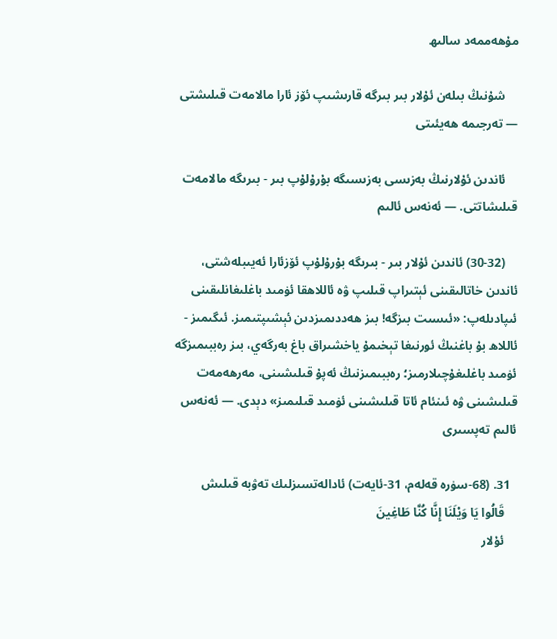مۇھەممەد سالىھ

    شۇنىڭ بىلەن ئۇلار بىر بىرگە قارىشىپ ئۆز ئارا مالامەت قىلىشتى — تەرجىمە ھەيئىتى

    ئاندىن ئۇلارنىڭ بەزىسى بەزىسىگە بۇرۇلۇپ بىر - بىرىگە مالامەت قىلىشاتتى. — ئەنەس ئالىم

    (30-32) ئاندىن ئۇلار بىر - بىرىگە بۇرۇلۇپ ئۆزئارا ئەيىبلەشتى، ئاندىن خاتالىقىنى ئېتىراپ قىلىپ ۋە ئاللاھقا ئۈمىد باغلىغانلىقىنى ئىپادىلەپ: «ئىسىت بىزگە! بىز ھەددىمىزدىن ئېشىپتىمىز. ئىگىمىز - ئاللاھ بۇ باغنىڭ ئورنىغا تېخىمۇ ياخشىراق باغ بەرگەي، بىز رەببىمىزگە ئۈمىد باغلىغۇچىلارمىز؛ رەببىمىزنىڭ ئەپۇ قىلىشىنى، مەرھەمەت قىلىشىنى ۋە ئىنئام ئاتا قىلىشىنى ئۈمىد قىلىمىز» دېدى. — ئەنەس ئالىم تەپسىرى

  31. (68-سۈرە قەلەم، 31-ئايەت) ئادالەتسىزلىك تەۋبە قىلىش
    قَالُوا يَا وَيْلَنَا إِنَّا كُنَّا طَاغِينَ
    ئۇلار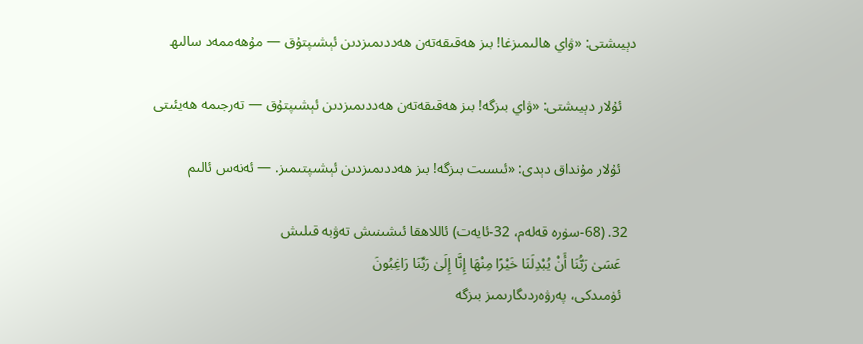دېيىشتى: «ۋاي ھالىمىزغا! بىز ھەقىقەتەن ھەددىمىزدىن ئېشىپتۇق — مۇھەممەد سالىھ

    ئۇلار دېيىشتى: «ۋاي بىزگە! بىز ھەقىقەتەن ھەددىمىزدىن ئېشىپتۇق — تەرجىمە ھەيئىتى

    ئۇلار مۇنداق دېدى: «ئىسىت بىزگە! بىز ھەددىمىزدىن ئېشىپتىمىز. — ئەنەس ئالىم

  32. (68-سۈرە قەلەم، 32-ئايەت) ئاللاھقا ئىشىنىش تەۋبە قىلىش
    عَسَىٰ رَبُّنَا أَنْ يُبْدِلَنَا خَيْرًا مِنْهَا إِنَّا إِلَىٰ رَبِّنَا رَاغِبُونَ
    ئۈمىدكى، پەرۋەردىگارىمىز بىزگە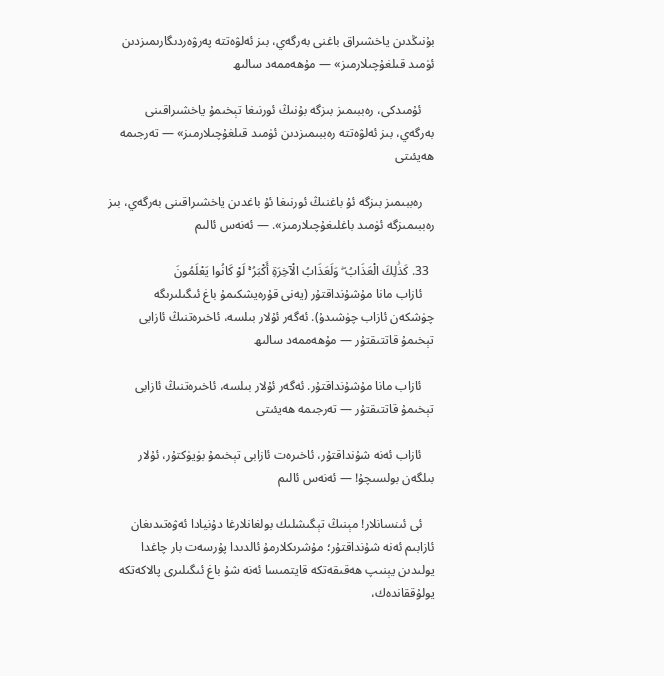بۇنىڭدىن ياخشىراق باغنى بەرگەي، بىز ئەلۋەتتە پەرۋەردىگارىمىزدىن ئۈمىد قىلغۇچىلارمىز» — مۇھەممەد سالىھ

    ئۇمىدكى، رەببىمىز بىزگە بۇنىڭ ئورنىغا تېخىمۇ ياخشىراقىنى بەرگەي، بىز ئەلۋەتتە رەببىمىزدىن ئۈمىد قىلغۇچىلارمىز» — تەرجىمە ھەيئىتى

    رەببىمىز بىزگە ئۇ باغنىڭ ئورنىغا ئۇ باغدىن ياخشىراقىنى بەرگەي، بىز رەببىمىزگە ئۈمىد باغلىغۇچىلارمىز». — ئەنەس ئالىم

  33. كَذَٰلِكَ الْعَذَابُ ۖ وَلَعَذَابُ الْآخِرَةِ أَكْبَرُ ۚ لَوْ كَانُوا يَعْلَمُونَ
    ئازاب مانا مۇشۇنداقتۇر (يەنى قۇرەيشكىمۇ باغ ئىگىلىرىگە چۈشكەن ئازاب چۈشىدۇ). ئەگەر ئۇلار بىلسە، ئاخىرەتنىڭ ئازابى تېخىمۇ قاتتىقتۇر — مۇھەممەد سالىھ

    ئازاب مانا مۇشۇنداقتۇر. ئەگەر ئۇلار بىلسە، ئاخىرەتنىڭ ئازابى تېخىمۇ قاتتىقتۇر — تەرجىمە ھەيئىتى

    ئازاب ئەنە شۇنداقتۇر، ئاخىرەت ئازابى تېخىمۇ بۈيۈكتۇر، ئۇلار بىلگەن بولسىچۇ! — ئەنەس ئالىم

    ئى ئىنسانلار! مېنىڭ تېگىشلىك بولغانلارغا دۇنيادا ئەۋەتىدىغان ئازابىم ئەنە شۇنداقتۇر؛ مۇشرىكلارمۇ ئالدىدا پۇرسەت بار چاغدا يولىدىن يېنىپ ھەقىقەتكە قايتمىسا ئەنە شۇ باغ ئىگىلىرى پالاكەتكە يولۇققاندەك،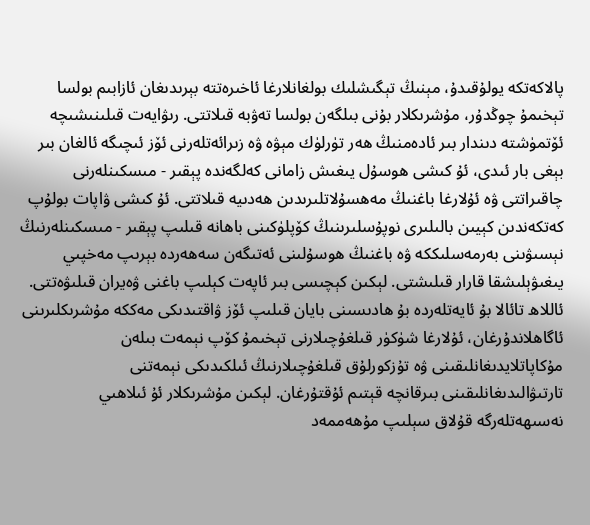پالاكەتكە يولۇقىدۇ، مېنىڭ تېگىشلىك بولغانلارغا ئاخىرەتتە بېرىدىغان ئازابىم بولسا تېخىمۇ چوڭدۇر، مۇشرىكلار بۇنى بىلگەن بولسا تەۋبە قىلاتتى. رىۋايەت قىلىنىشىچە ئۆتمۈشتە دىندار بىر ئادەمنىڭ ھەر تۈرلۈك مېۋە ۋە زىرائەتلەرنى ئۆز ئىچىگە ئالغان بىر بېغى بار ئىدى، ئۇ كىشى ھوسۇل يىغىش زامانى كەلگەندە پېقىر - مىسكىنلەرنى چاقىراتتى ۋە ئۇلارغا باغنىڭ مەھسۇلاتلىرىدىن ھەدىيە قىلاتتى. ئۇ كىشى ۋاپات بولۇپ كەتكەندىن كېيىن بالىلىرى نوپۇسلىرىنىڭ كۆپلۈكىنى باھانە قىلىپ پېقىر - مىسكىنلەرنىڭ نېسىۋىنى بەرمەسلىككە ۋە باغنىڭ ھوسۇلىنى ئەتىگەن سەھەردە بېرىپ مەخپىي يىغىۋېلىشقا قارار قىلىشتى. لېكىن كېچىسى بىر ئاپەت كېلىپ باغنى ۋەيران قىلىۋەتتى. ئاللاھ تائالا بۇ ئايەتلەردە بۇ ھادىسىنى بايان قىلىپ ئۆز ۋاقتىدىكى مەككە مۇشرىكلىرىنى ئاگاھلاندۇرغان، ئۇلارغا شۈكۈر قىلغۇچىلارنى تېخىمۇ كۆپ نېمەت بىلەن مۇكاپاتلايدىغانلىقىنى ۋە تۇزكورلۇق قىلغۇچىلارنىڭ ئىلكىدىكى نېمەتنى تارتىۋالىدىغانلىقىنى بىرقانچە قېتىم ئۇقتۇرغان. لېكىن مۇشرىكلار ئۇ ئىلاھىي نەسىھەتلەرگە قۇلاق سېلىپ مۇھەممەد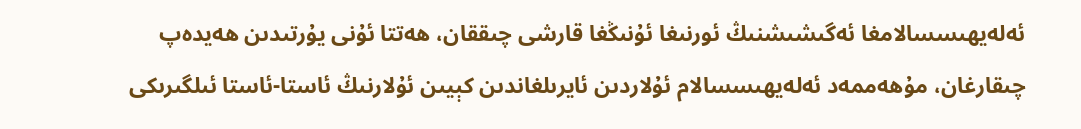ئەلەيھىسسالامغا ئەگىشىشنىڭ ئورنىغا ئۇنىڭغا قارشى چىققان، ھەتتا ئۇنى يۇرتىدىن ھەيدەپ چىقارغان، مۇھەممەد ئەلەيھىسسالام ئۇلاردىن ئايرىلغاندىن كېيىن ئۇلارنىڭ ئاستا-ئاستا ئىلگىرىكى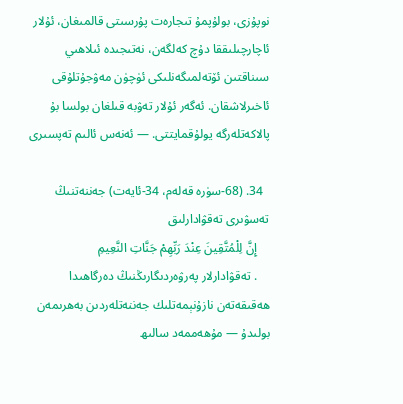نوپۇزى، بولۇپمۇ تىجارەت پۇرسىتى قالمىغان، ئۇلار ئاچارچىلىققا دۇچ كەلگەن، نەتىجىدە ئىلاھىي سىناقتىن ئۆتەلمىگەنلىكى ئۈچۈن مەۋجۇتلۇقى ئاخىرلاشقان. ئەگەر ئۇلار تەۋبە قىلغان بولسا بۇ پالاكەتلەرگە يولۇقمايتتى. — ئەنەس ئالىم تەپسىرى

  34. (68-سۈرە قەلەم، 34-ئايەت) جەننەتنىڭ تەسۋىرى تەقۋادارلىق
    إِنَّ لِلْمُتَّقِينَ عِنْدَ رَبِّهِمْ جَنَّاتِ النَّعِيمِ
    . تەقۋادارلار پەرۋەردىگارىڭنىڭ دەرگاھىدا ھەقىقەتەن نازۇنېمەتلىك جەننەتلەردىن بەھرىمەن بولىدۇ — مۇھەممەد سالىھ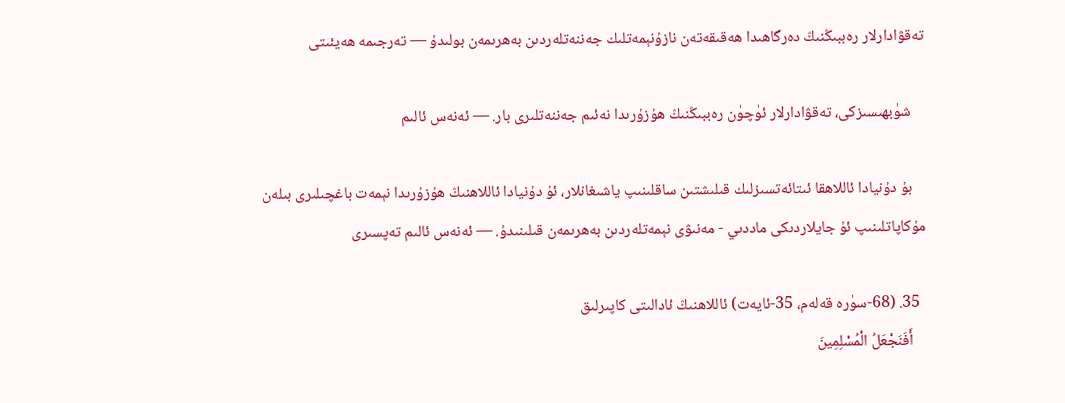تەقۋادارلار رەببىڭنىڭ دەرگاھىدا ھەقىقەتەن نازۇنېمەتلىك جەننەتلەردىن بەھرىمەن بولىدۇ — تەرجىمە ھەيئىتى

    شۈبھىسىزكى، تەقۋادارلار ئۈچۈن رەببىڭنىڭ ھۇزۇرىدا نەئىم جەننەتلىرى بار. — ئەنەس ئالىم

    بۇ دۇنيادا ئاللاھقا ئىتائەتسىزلىك قىلىشتىن ساقلىنىپ ياشىغانلار، ئۇ دۇنيادا ئاللاھنىڭ ھۇزۇرىدا نېمەت باغچىلىرى بىلەن مۇكاپاتلىنىپ ئۇ جايلاردىكى ماددىي - مەنىۋى نېمەتلەردىن بەھرىمەن قىلىنىدۇ. — ئەنەس ئالىم تەپسىرى

  35. (68-سۈرە قەلەم، 35-ئايەت) ئاللاھنىڭ ئادالىتى كاپىرلىق
    أَفَنَجْعَلُ الْمُسْلِمِينَ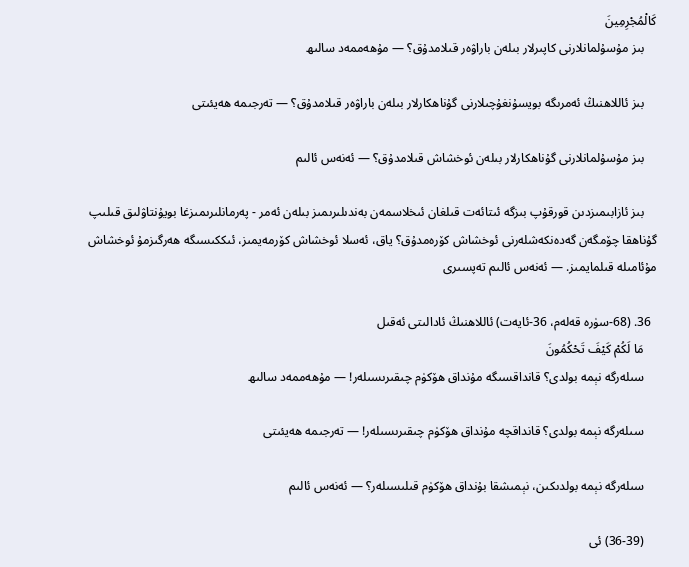كَالْمُجْرِمِينَ
    بىز مۇسۇلمانلارنى كاپىرلار بىلەن باراۋەر قىلامدۇق؟ — مۇھەممەد سالىھ

    بىز ئاللاھنىڭ ئەمرىگە بويسۇنغۇچىلارنى گۇناھكارلار بىلەن باراۋەر قىلامدۇق؟ — تەرجىمە ھەيئىتى

    بىز مۇسۇلمانلارنى گۇناھكارلار بىلەن ئوخشاش قىلامدۇق؟ — ئەنەس ئالىم

    بىز ئازابىمىزدىن قورقۇپ بىزگە ئىتائەت قىلغان ئىخلاسمەن بەندىلىرىمىز بىلەن ئەمر - پەرمانلىرىمىزغا بويۇنتاۋلىق قىلىپ گۇناھقا چۆمگەن گەدەنكەشلەرنى ئوخشاش كۆرەمدۇق؟ ياق، ئەسلا ئوخشاش كۆرمەيمىز، ئىككىسىگە ھەرگىزمۇ ئوخشاش مۇئامىلە قىلمايمىز. — ئەنەس ئالىم تەپسىرى

  36. (68-سۈرە قەلەم، 36-ئايەت) ئاللاھنىڭ ئادالىتى ئەقىل
    مَا لَكُمْ كَيْفَ تَحْكُمُونَ
    سىلەرگە نېمە بولدى؟ قانداقسىگە مۇنداق ھۆكۈم چىقىرىسىلەر! — مۇھەممەد سالىھ

    سىلەرگە نېمە بولدى؟ قانداقچە مۇنداق ھۆكۈم چىقىرىسىلەر! — تەرجىمە ھەيئىتى

    سىلەرگە نېمە بولدىكىن، نېمىشقا بۇنداق ھۆكۈم قىلىسىلەر؟ — ئەنەس ئالىم

    (36-39) ئى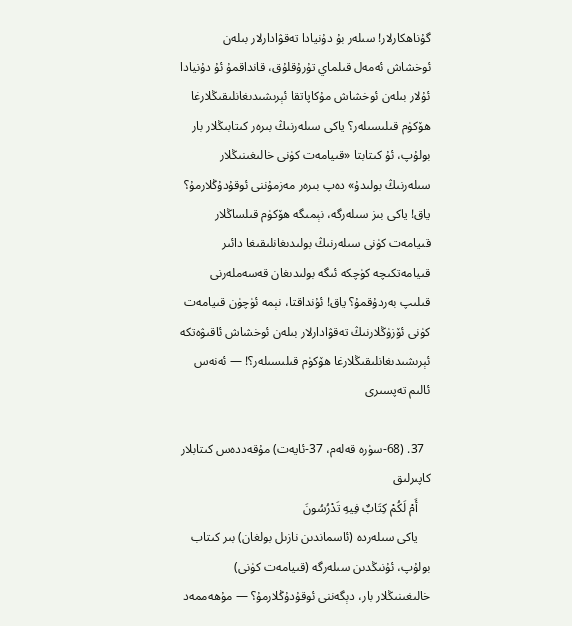گۇناھكارلار! سىلەر بۇ دۇنيادا تەقۋادارلار بىلەن ئوخشاش ئەمەل قىلماي تۇرۇقلۇق، قانداقمۇ ئۇ دۇنيادا ئۇلار بىلەن ئوخشاش مۇكاپاتقا ئېرىشىدىغانلىقىڭلارغا ھۆكۈم قىلىسىلەر؟ ياكى سىلەرنىڭ بىرەر كىتابىڭلار بار بولۇپ، ئۇ كىتابتا «قىيامەت كۈنى خالىغىنىڭلار سىلەرنىڭ بولىدۇ» دەپ بىرەر مەزمۇننى ئوقۇدۇڭلارمۇ؟ ياق! ياكى بىز سىلەرگە، نېمىگە ھۆكۈم قىلساڭلار قىيامەت كۈنى سىلەرنىڭ بولىدىغانلىقىغا دائىر قىيامەتكىچە كۈچكە ئىگە بولىدىغان قەسەملەرنى قىلىپ بەردۇقمۇ؟ ياق! ئۇنداقتا، نېمە ئۈچۈن قىيامەت كۈنى ئۆزۈڭلارنىڭ تەقۋادارلار بىلەن ئوخشاش ئاقىۋەتكە ئېرىشىدىغانلىقىڭلارغا ھۆكۈم قىلىسىلەر؟! — ئەنەس ئالىم تەپسىرى

  37. (68-سۈرە قەلەم، 37-ئايەت) مۇقەددەس كىتابلار كاپىرلىق
    أَمْ لَكُمْ كِتَابٌ فِيهِ تَدْرُسُونَ
    ياكى سىلەردە (ئاسماندىن نازىل بولغان) بىر كىتاب بولۇپ، ئۇنىڭدىن سىلەرگە (قىيامەت كۈنى) خالىغىنىڭلار بار، دېگەننى ئوقۇدۇڭلارمۇ؟ — مۇھەممەد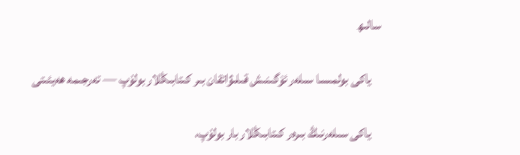سالىھ

    ياكى بولمىسا سىلەر ئۆگىنىش قىلىۋاتقان بىر كىتابىڭلار بولۇپ — تەرجىمە ھەيئىتى

    ياكى سىلەرنىڭ بىرەر كىتابىڭلار بار بولۇپ،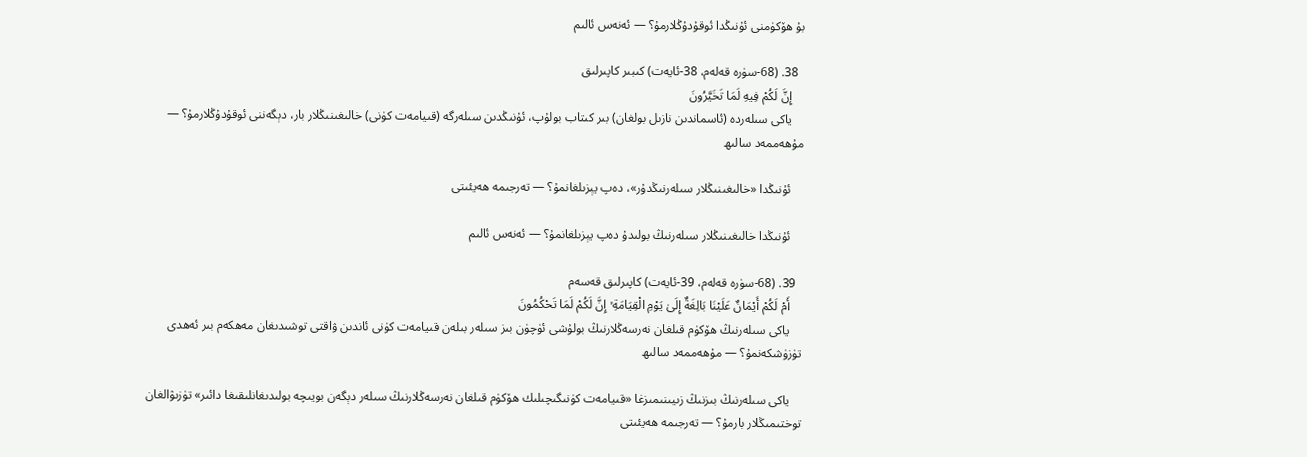بۇ ھۆكۈمنى ئۇنىڭدا ئوقۇدۇڭلارمۇ؟ — ئەنەس ئالىم

  38. (68-سۈرە قەلەم، 38-ئايەت) كىبىر كاپىرلىق
    إِنَّ لَكُمْ فِيهِ لَمَا تَخَيَّرُونَ
    ياكى سىلەردە (ئاسماندىن نازىل بولغان) بىر كىتاب بولۇپ، ئۇنىڭدىن سىلەرگە (قىيامەت كۈنى) خالىغىنىڭلار بار، دېگەننى ئوقۇدۇڭلارمۇ؟ — مۇھەممەد سالىھ

    ئۇنىڭدا «خالىغىنىڭلار سىلەرنىڭدۇر»، دەپ يېزىلغانمۇ؟ — تەرجىمە ھەيئىتى

    ئۇنىڭدا خالىغىنىڭلار سىلەرنىڭ بولىدۇ دەپ يېزىلغانمۇ؟ — ئەنەس ئالىم

  39. (68-سۈرە قەلەم، 39-ئايەت) كاپىرلىق قەسەم
    أَمْ لَكُمْ أَيْمَانٌ عَلَيْنَا بَالِغَةٌ إِلَىٰ يَوْمِ الْقِيَامَةِ ۙ إِنَّ لَكُمْ لَمَا تَحْكُمُونَ
    ياكى سىلەرنىڭ ھۆكۈم قىلغان نەرسەڭلارنىڭ بولۇشى ئۈچۈن بىز سىلەر بىلەن قىيامەت كۈنى ئاندىن ۋاقتى توشىدىغان مەھكەم بىر ئەھدى تۈزۈشكەنمۇ؟ — مۇھەممەد سالىھ

    ياكى سىلەرنىڭ بىزنىڭ زىيىنىمىزغا «قىيامەت كۈنىگىچىلىك ھۆكۈم قىلغان نەرسەڭلارنىڭ سىلەر دېگەن بويىچە بولىدىغانلىقىغا دائىر» تۈزىۋالغان توختىمىڭلار بارمۇ؟ — تەرجىمە ھەيئىتى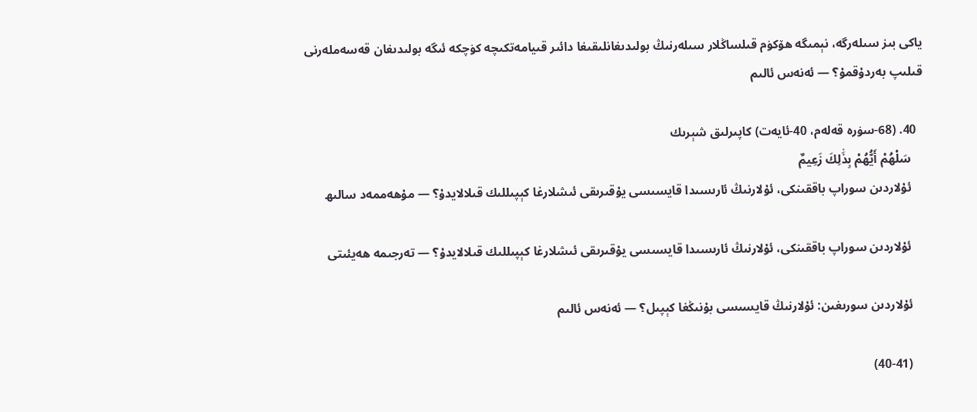ياكى بىز سىلەرگە، نېمىگە ھۆكۈم قىلساڭلار سىلەرنىڭ بولىدىغانلىقىغا دائىر قىيامەتكىچە كۈچكە ئىگە بولىدىغان قەسەملەرنى قىلىپ بەردۇقمۇ؟ — ئەنەس ئالىم

  40. (68-سۈرە قەلەم، 40-ئايەت) كاپىرلىق شېرىك
    سَلْهُمْ أَيُّهُمْ بِذَٰلِكَ زَعِيمٌ
    ئۇلاردىن سوراپ باققىنكى، ئۇلارنىڭ ئارىسىدا قايسىسى يۇقىرىقى ئىشلارغا كېپىللىك قىلالايدۇ؟ — مۇھەممەد سالىھ

    ئۇلاردىن سوراپ باققىنكى، ئۇلارنىڭ ئارىسىدا قايسىسى يۇقىرىقى ئىشلارغا كېپىللىك قىلالايدۇ؟ — تەرجىمە ھەيئىتى

    ئۇلاردىن سورىغىن: ئۇلارنىڭ قايسىسى بۇنىڭغا كېپىل؟ — ئەنەس ئالىم

    (40-41)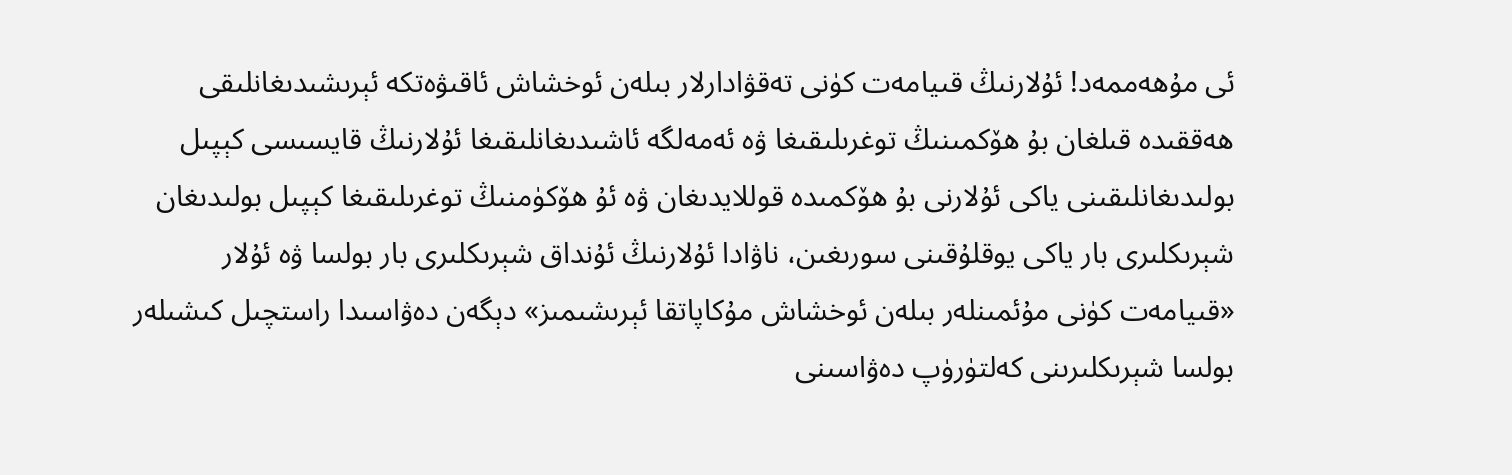ئى مۇھەممەد! ئۇلارنىڭ قىيامەت كۈنى تەقۋادارلار بىلەن ئوخشاش ئاقىۋەتكە ئېرىشىدىغانلىقى ھەققىدە قىلغان بۇ ھۆكمىنىڭ توغرىلىقىغا ۋە ئەمەلگە ئاشىدىغانلىقىغا ئۇلارنىڭ قايسىسى كېپىل بولىدىغانلىقىنى ياكى ئۇلارنى بۇ ھۆكمىدە قوللايدىغان ۋە ئۇ ھۆكۈمنىڭ توغرىلىقىغا كېپىل بولىدىغان شېرىكلىرى بار ياكى يوقلۇقىنى سورىغىن، ناۋادا ئۇلارنىڭ ئۇنداق شېرىكلىرى بار بولسا ۋە ئۇلار «قىيامەت كۈنى مۇئمىنلەر بىلەن ئوخشاش مۇكاپاتقا ئېرىشىمىز» دېگەن دەۋاسىدا راستچىل كىشىلەر بولسا شېرىكلىرىنى كەلتۈرۈپ دەۋاسىنى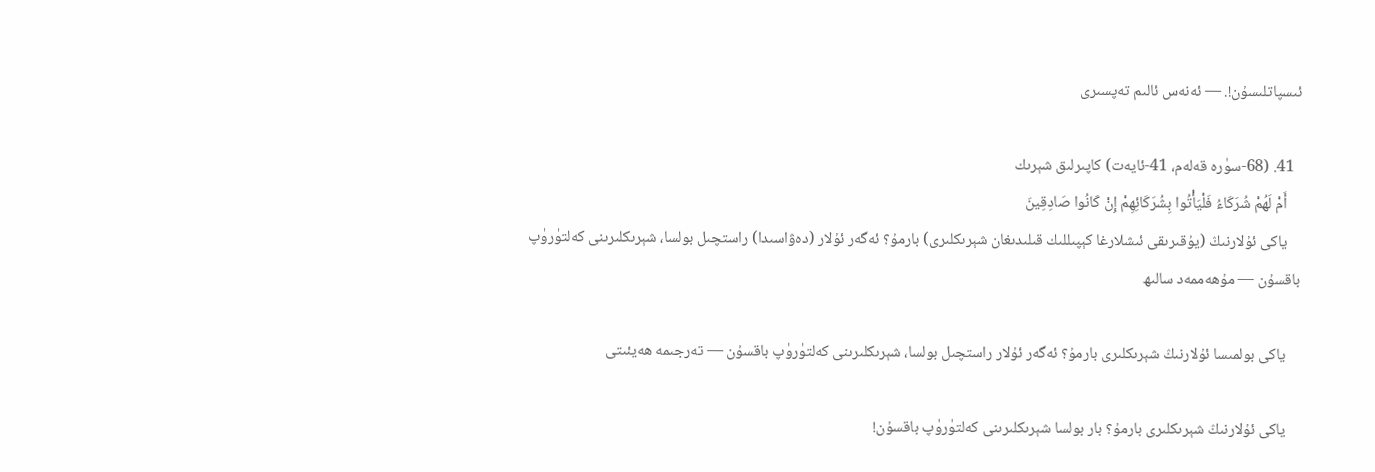ئىسپاتلىسۇن!. — ئەنەس ئالىم تەپسىرى

  41. (68-سۈرە قەلەم، 41-ئايەت) كاپىرلىق شېرىك
    أَمْ لَهُمْ شُرَكَاءُ فَلْيَأْتُوا بِشُرَكَائِهِمْ إِنْ كَانُوا صَادِقِينَ
    ياكى ئۇلارنىڭ (يۇقىرىقى ئىشلارغا كېپىللىك قىلىدىغان شېرىكلىرى) بارمۇ؟ ئەگەر ئۇلار (دەۋاسىدا) راستچىل بولسا، شېرىكلىرىنى كەلتۈرۈپ باقسۇن — مۇھەممەد سالىھ

    ياكى بولمىسا ئۇلارنىڭ شېرىكلىرى بارمۇ؟ ئەگەر ئۇلار راستچىل بولسا، شېرىكلىرىنى كەلتۈرۈپ باقسۇن — تەرجىمە ھەيئىتى

    ياكى ئۇلارنىڭ شېرىكلىرى بارمۇ؟ بار بولسا شېرىكلىرىنى كەلتۈرۈپ باقسۇن!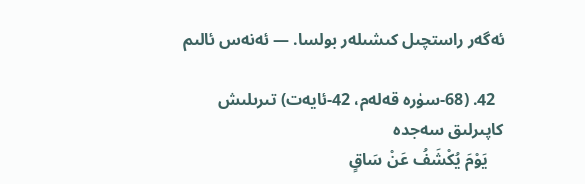ئەگەر راستچىل كىشىلەر بولسا. — ئەنەس ئالىم

  42. (68-سۈرە قەلەم، 42-ئايەت) تىرىلىش كاپىرلىق سەجدە
    يَوْمَ يُكْشَفُ عَنْ سَاقٍ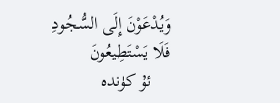وَيُدْعَوْنَ إِلَى السُّجُودِ فَلَا يَسْتَطِيعُونَ
    ئۇ كۈندە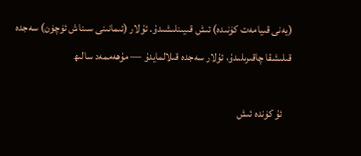(يەنى قىيامەت كۈنىدە) ئىش قىيىنلىشىدۇ. ئۇلار (ئىمانىنى سىناش ئۈچۈن) سەجدە قىلىشقا چاقىرىلىدۇ، ئۇلار سەجدە قىلالمايدۇ — مۇھەممەد سالىھ

    ئۇ كۈندە ئىش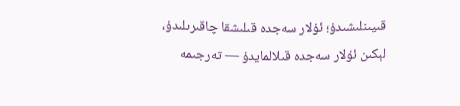قىيىنلىشىدۇ؛ ئۇلار سەجدە قىلىشقا چاقىرىلىدۇ، لېكىن ئۇلار سەجدە قىلالمايدۇ — تەرجىمە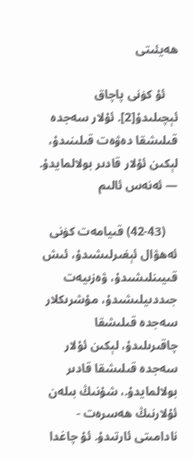ھەيئىتى

    ئۇ كۈنى پاچاق ئېچىلىدۇ[2]. ئۇلار سەجدە قىلىشقا دەۋەت قىلىنىدۇ، لېكىن ئۇلار قادىر بولالمايدۇ. — ئەنەس ئالىم

    (42-43) قىيامەت كۈنى ئەھۋال ئېغىرلىشىدۇ، ئىش قىيىنلىشىدۇ، ۋەزىيەت جىددىيلىشىدۇ، مۇشرىكلار سەجدە قىلىشقا چاقىرىلىدۇ، لېكىن ئۇلار سەجدە قىلىشقا قادىر بولالمايدۇ.، شۇنىڭ بىلەن ئۇلارنىڭ ھەسرەت - نادامىتى ئارتىدۇ. ئۇ چاغدا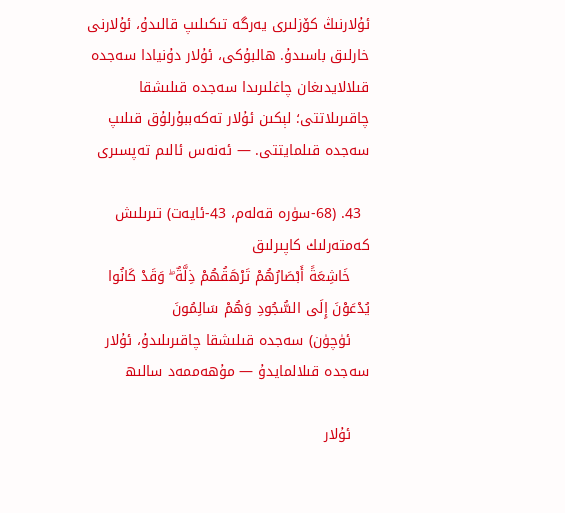ئۇلارنىڭ كۆزلىرى يەرگە تىكىلىپ قالىدۇ، ئۇلارنى خارلىق باسىدۇ. ھالبۇكى، ئۇلار دۇنيادا سەجدە قىلالايدىغان چاغلىرىدا سەجدە قىلىشقا چاقىرىلاتتى؛ لېكىن ئۇلار تەكەببۇرلۇق قىلىپ سەجدە قىلمايتتى. — ئەنەس ئالىم تەپسىرى

  43. (68-سۈرە قەلەم، 43-ئايەت) تىرىلىش كەمتەرلىك كاپىرلىق
    خَاشِعَةً أَبْصَارُهُمْ تَرْهَقُهُمْ ذِلَّةٌ ۖ وَقَدْ كَانُوا يُدْعَوْنَ إِلَى السُّجُودِ وَهُمْ سَالِمُونَ
    ئۈچۈن) سەجدە قىلىشقا چاقىرىلىدۇ، ئۇلار سەجدە قىلالمايدۇ — مۇھەممەد سالىھ

    ئۇلار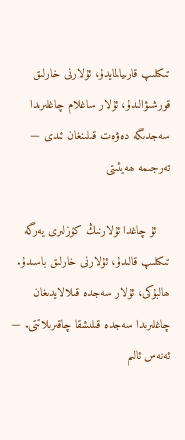تىكىلىپ قارىيالمايدۇ، ئۇلارنى خارلىق قورشىۋالىدۇ، ئۇلار ساغلام چاغلىرىدا سەجدىگە دەۋەت قىلىنغان ئىدى — تەرجىمە ھەيئىتى

    ئۇ چاغدا ئۇلارنىڭ كۆزلىرى يەرگە تىكىلىپ قالىدۇ، ئۇلارنى خارلىق باسىدۇ. ھالبۇكى، ئۇلار سەجدە قىلالايدىغان چاغلىرىدا سەجدە قىلىشقا چاقىرىلاتتى. — ئەنەس ئالىم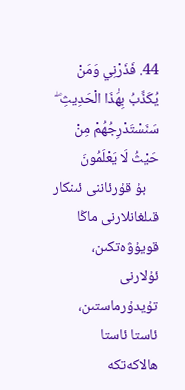44. فَذَرْنِي وَمَنْ يُكَذِّبُ بِهَٰذَا الْحَدِيثِ ۖ سَنَسْتَدْرِجُهُمْ مِنْ حَيْثُ لَا يَعْلَمُونَ
    بۇ قۇرئاننى ئىنكار قىلغانلارنى ماڭا قويۇۋەتكىن، ئۇلارنى تۇيدۇرماستىن، ئاستا ئاستا ھالاكەتكە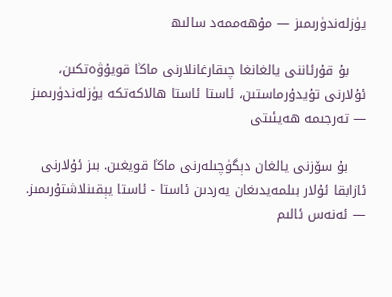يۈزلەندۈرىمىز — مۇھەممەد سالىھ

    بۇ قۇرئاننى يالغانغا چىقارغانلارنى ماڭا قويۇۋەتكىن، ئۇلارنى تۇيدۇرماستىن، ئاستا ئاستا ھالاكەتكە يۈزلەندۈرىمىز — تەرجىمە ھەيئىتى

    بۇ سۆزنى يالغان دېگۈچىلەرنى ماڭا قويغىن. بىز ئۇلارنى ئازابقا ئۇلار بىلمەيدىغان يەردىن ئاستا - ئاستا يېقىنلاشتۇرىمىز. — ئەنەس ئالىم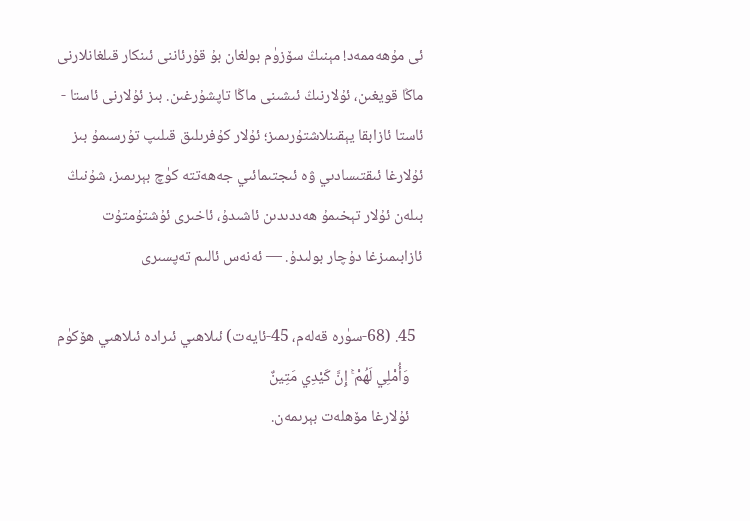ئى مۇھەممەد! مېنىڭ سۆزۈم بولغان بۇ قۇرئاننى ئىنكار قىلغانلارنى ماڭا قويغىن، ئۇلارنىڭ ئىشىنى ماڭا تاپشۇرغىن. بىز ئۇلارنى ئاستا - ئاستا ئازابقا يېقىنلاشتۇرىمىز؛ ئۇلار كۇفرىلىق قىلىپ تۇرسىمۇ بىز ئۇلارغا ئىقتىسادىي ۋە ئىجتىمائىي جەھەتتە كۈچ بېرىمىز، شۇنىڭ بىلەن ئۇلار تېخىمۇ ھەددىدىن ئاشىدۇ، ئاخىرى ئۇشتۇمتۇت ئازابىمىزغا دۇچار بولىدۇ. — ئەنەس ئالىم تەپسىرى

  45. (68-سۈرە قەلەم، 45-ئايەت) ئىلاھىي ئىرادە ئىلاھىي ھۆكۈم
    وَأُمْلِي لَهُمْ ۚ إِنَّ كَيْدِي مَتِينٌ
    ئۇلارغا مۆھلەت بېرىمەن.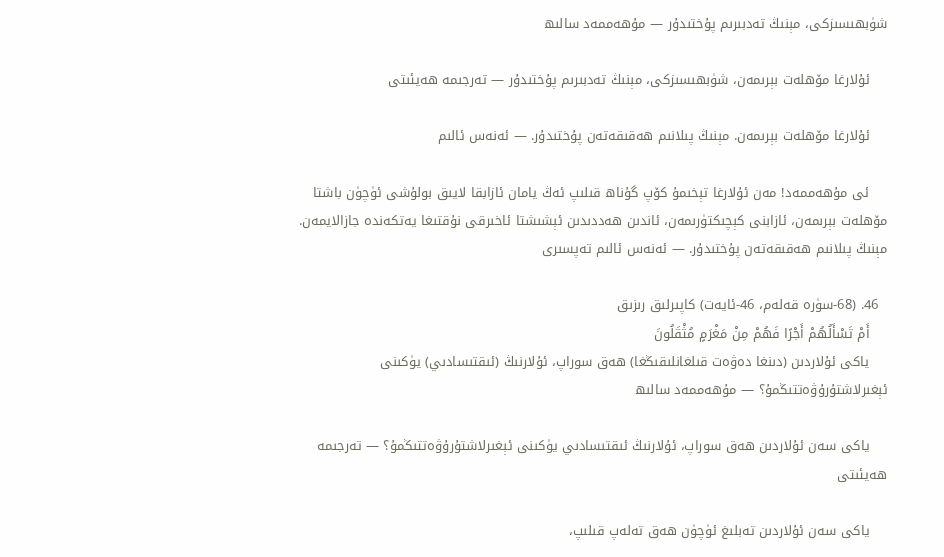شۈبھىسىزكى، مېنىڭ تەدبىرىم پۇختىدۇر — مۇھەممەد سالىھ

    ئۇلارغا مۆھلەت بېرىمەن، شۈبھىسىزكى، مېنىڭ تەدبىرىم پۇختىدۇر — تەرجىمە ھەيئىتى

    ئۇلارغا مۆھلەت بېرىمەن. مېنىڭ پىلانىم ھەقىقەتەن پۇختىدۇر. — ئەنەس ئالىم

    ئى مۇھەممەد! مەن ئۇلارغا تېخىمۇ كۆپ گۇناھ قىلىپ ئەڭ يامان ئازابقا لايىق بولۇشى ئۈچۈن باشتا مۆھلەت بېرىمەن، ئازابنى كېچىكتۈرىمەن، ئاندىن ھەددىدىن ئېشىشتا ئاخىرقى نۇقتىغا يەتكەندە جازالايمەن. مېنىڭ پىلانىم ھەقىقەتەن پۇختىدۇر. — ئەنەس ئالىم تەپسىرى

  46. (68-سۈرە قەلەم، 46-ئايەت) كاپىرلىق رىزىق
    أَمْ تَسْأَلُهُمْ أَجْرًا فَهُمْ مِنْ مَغْرَمٍ مُثْقَلُونَ
    ياكى ئۇلاردىن (دىنغا دەۋەت قىلغانلىقىڭغا) ھەق سوراپ، ئۇلارنىڭ (ئىقتىسادىي) يۈكىنى ئېغىرلاشتۇرۇۋەتتىڭمۇ؟ — مۇھەممەد سالىھ

    ياكى سەن ئۇلاردىن ھەق سوراپ، ئۇلارنىڭ ئىقتىسادىي يۈكىنى ئېغىرلاشتۇرۇۋەتتىڭمۇ؟ — تەرجىمە ھەيئىتى

    ياكى سەن ئۇلاردىن تەبلىغ ئۈچۈن ھەق تەلەپ قىلىپ،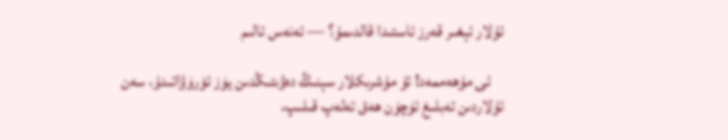ئۇلار ئېغىر قەرز ئاستىدا قالدىمۇ؟ — ئەنەس ئالىم

    ئى مۇھەممەد! ئۇ مۇشرىكلار سېنىڭ دەۋىتىڭدىن يۈز ئۆرۈۋاتىدۇ، سەن ئۇلاردىن تەبلىغ ئۈچۈن ھەق تەلەپ قىلىپ،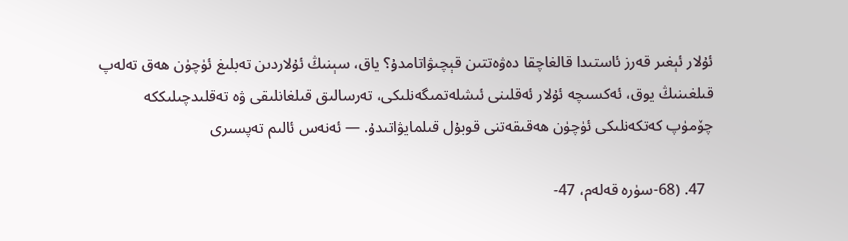ئۇلار ئېغىر قەرز ئاستىدا قالغاچقا دەۋەتتىن قېچىۋاتامدۇ؟ ياق، سېنىڭ ئۇلاردىن تەبلىغ ئۈچۈن ھەق تەلەپ قىلغىنىڭ يوق، ئەكسىچە ئۇلار ئەقلىنى ئىشلەتمىگەنلىكى، تەرسالىق قىلغانلىقى ۋە تەقلىدچىلىككە چۆمۈپ كەتكەنلىكى ئۈچۈن ھەقىقەتنى قوبۇل قىلمايۋاتىدۇ. — ئەنەس ئالىم تەپسىرى

  47. (68-سۈرە قەلەم، 47-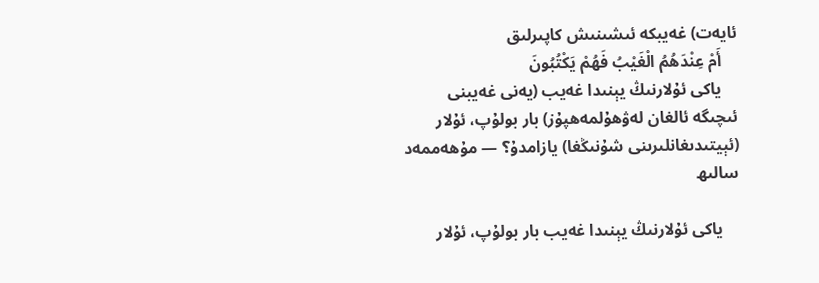ئايەت) غەيبكە ئىشىنىش كاپىرلىق
    أَمْ عِنْدَهُمُ الْغَيْبُ فَهُمْ يَكْتُبُونَ
    ياكى ئۇلارنىڭ يېنىدا غەيب (يەنى غەيبنى ئىچىگە ئالغان لەۋھۇلمەھپۇز) بار بولۇپ، ئۇلار (ئېيتىدىغانلىرىنى شۇنىڭغا) يازامدۇ؟ — مۇھەممەد سالىھ

    ياكى ئۇلارنىڭ يېنىدا غەيب بار بولۇپ، ئۇلار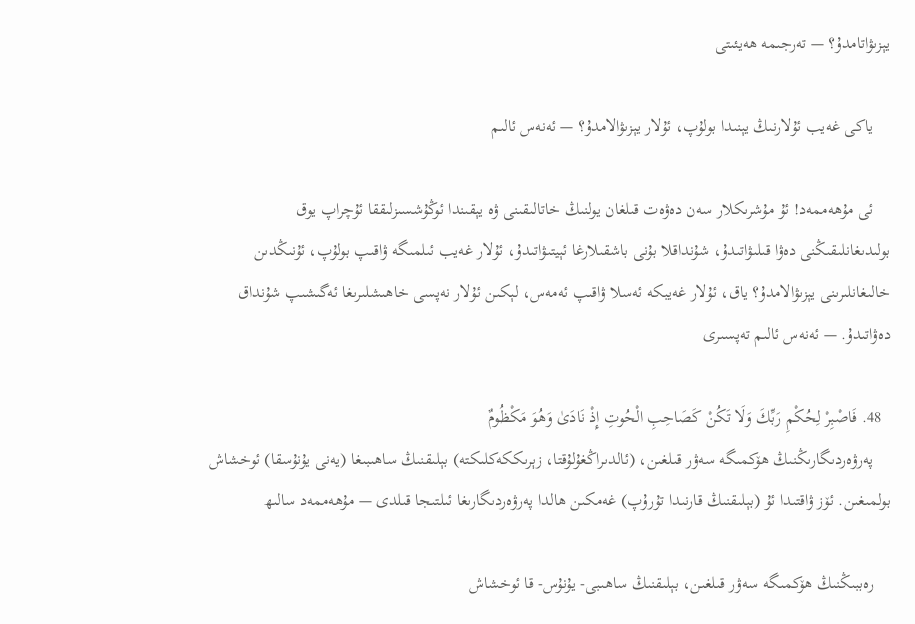يېزىۋاتامدۇ؟ — تەرجىمە ھەيئىتى

    ياكى غەيب ئۇلارنىڭ يېنىدا بولۇپ، ئۇلار يېزىۋالامدۇ؟ — ئەنەس ئالىم

    ئى مۇھەممەد! ئۇ مۇشرىكلار سەن دەۋەت قىلغان يولنىڭ خاتالىقىنى ۋە يېقىندا ئوڭۇشسىزلىققا ئۇچراپ يوق بولىدىغانلىقىڭنى دەۋا قىلىۋاتىدۇ، شۇنداقلا بۇنى باشقىلارغا ئېيتىۋاتىدۇ، ئۇلار غەيب ئىلمىگە ۋاقىپ بولۇپ، ئۇنىڭدىن خالىغانلىرىنى يېزىۋالامدۇ؟ ياق، ئۇلار غەيبكە ئەسلا ۋاقىپ ئەمەس، لېكىن ئۇلار نەپسى خاھىشلىرىغا ئەگىشىپ شۇنداق دەۋاتىدۇ. — ئەنەس ئالىم تەپسىرى

  48. فَاصْبِرْ لِحُكْمِ رَبِّكَ وَلَا تَكُنْ كَصَاحِبِ الْحُوتِ إِذْ نَادَىٰ وَهُوَ مَكْظُومٌ
    پەرۋەردىگارىڭنىڭ ھۆكمىگە سەۋر قىلغىن، (ئالدىراڭغۇلۇقتا، زېرىككەكلىكتە) بېلىقنىڭ ساھىبىغا (يەنى يۇنۇسقا) ئوخشاش بولمىغىن. ئۆز ۋاقتىدا ئۇ (بېلىقنىڭ قارنىدا تۇرۇپ) غەمكىن ھالدا پەرۋەردىگارىغا ئىلتىجا قىلدى — مۇھەممەد سالىھ

    رەببىڭنىڭ ھۆكمىگە سەۋر قىلغىن، بېلىقنىڭ ساھىبى- يۇنۇس- قا ئوخشاش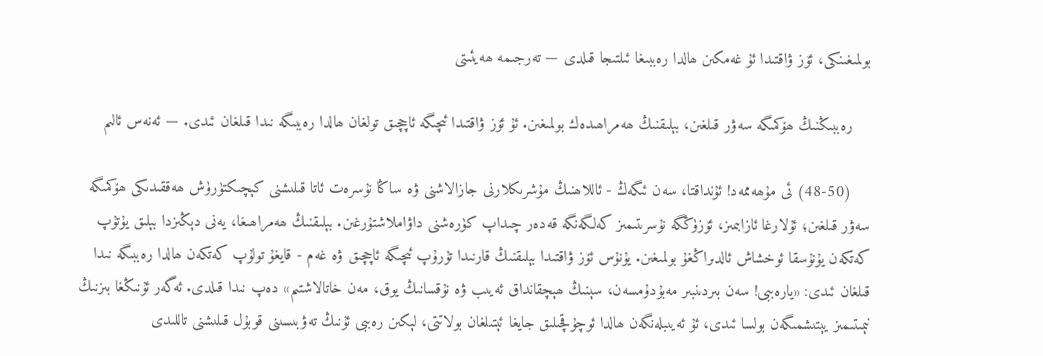بولمىغىنكى، ئۆز ۋاقتىدا ئۇ غەمكىن ھالدا رەببىغا ئىلتىجا قىلدى — تەرجىمە ھەيئىتى

    رەببىڭنىڭ ھۆكمىگە سەۋر قىلغىن، بېلىقنىڭ ھەمراھىدەك بولمىغىن. ئۇ ئۆز ۋاقتىدا ئىچىگە ئاچچىق تولغان ھالدا رەببىگە نىدا قىلغان ئىدى. — ئەنەس ئالىم

    (48-50) ئى مۇھەممەد! ئۇنداقتا، سەن ئىگەڭ - ئاللاھنىڭ مۇشرىكلارنى جازالاشنى ۋە ساڭا نۇسرەت ئاتا قىلىشنى كېچىكتۈرۈش ھەققىدىكى ھۆكمىگە سەۋر قىلغىن؛ ئۇلارغا ئازابىمىز، ئۆزۈڭگە نۇسرىتىمىز كەلگەنگە قەدەر چىداپ كۈرەشنى داۋاملاشتۇرغىن. بېلىقنىڭ ھەمراھىغا، يەنى دېڭىزدا بېلىق يۇتۇپ كەتكەن يۇنۇسقا ئوخشاش ئالدىراڭغۇ بولمىغىن. يۇنۇس ئۆز ۋاقتىدا بېلىقنىڭ قارنىدا تۇرۇپ ئىچىگە ئاچچىق ۋە غەم - قايغۇ تولۇپ كەتكەن ھالدا رەببىگە نىدا قىلغان ئىدى: «يارەببى! سەن بىردىنبىر مەبۇدۇمسەن، سېنىڭ ھېچقانداق ئەيىب ۋە نۇقسانىڭ يوق، مەن خاتالاشتىم» دەپ نىدا قىلدى. ئەگەر ئۇنىڭغا بىزنىڭ نېمىتىمىز يېتىشمىگەن بولسا ئىدى، ئۇ ئەيىبلەنگەن ھالدا ئوچۇقچىلىق جايغا ئېتىلغان بولاتتى، لېكىن رەببى ئۇنىڭ تەۋبىسىنى قوبۇل قىلىشنى تاللىدى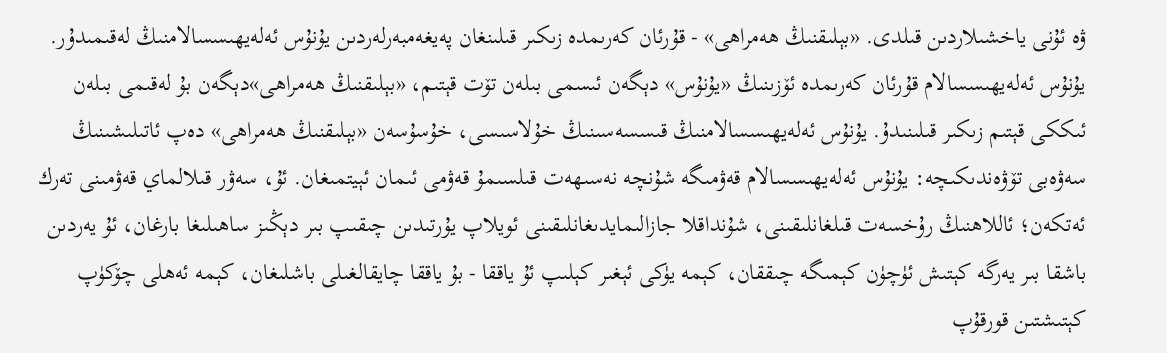ۋە ئۇنى ياخشىلاردىن قىلدى. «بېلىقنىڭ ھەمراھى» - قۇرئان كەرىمدە زىكىر قىلىنغان پەيغەمبەرلەردىن يۇنۇس ئەلەيھىسسالامنىڭ لەقىمىدۇر. يۇنۇس ئەلەيھىسسالام قۇرئان كەرىمدە ئۆزىنىڭ «يۇنۇس» دېگەن ئىسمى بىلەن تۆت قېتىم، «بېلىقنىڭ ھەمراھى»دېگەن بۇ لەقىمى بىلەن ئىككى قېتىم زىكىر قىلىنىدۇ. يۇنۇس ئەلەيھىسسالامنىڭ قىسسەسىنىڭ خۇلاسىسى، خۇسۇسەن «بېلىقنىڭ ھەمراھى» دەپ ئاتىلىشىنىڭ سەۋەبى تۆۋەندىكىچە: يۇنۇس ئەلەيھىسسالام قەۋمىگە شۇنچە نەسىھەت قىلسىمۇ قەۋمى ئىمان ئېيتمىغان. ئۇ، سەۋر قىلالماي قەۋمىنى تەرك ئەتكەن؛ ئاللاھنىڭ رۇخسەت قىلغانلىقىنى، شۇنداقلا جازالىمايدىغانلىقىنى ئويلاپ يۇرتىدىن چىقىپ بىر دېڭىز ساھىلىغا بارغان، ئۇ يەردىن باشقا بىر يەرگە كېتىش ئۈچۈن كېمىگە چىققان، كېمە يۈكى ئېغىر كېلىپ ئۇ ياققا - بۇ ياققا چايقالغىلى باشلىغان، كېمە ئەھلى چۆكۈپ كېتىشتىن قورقۇپ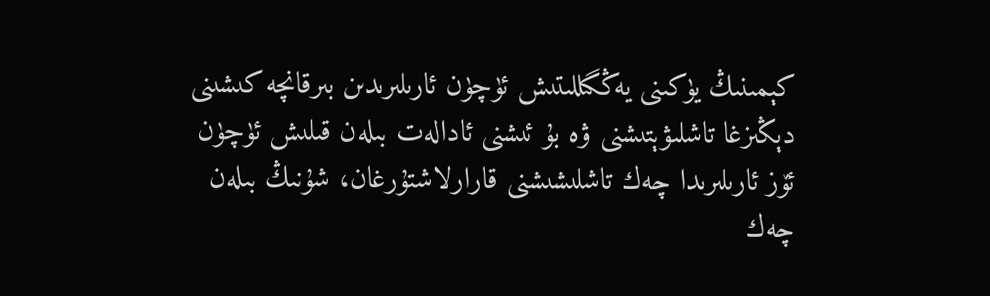كېمىنىڭ يۈكىنى يەڭگىللىتىش ئۈچۈن ئارىلىرىدىن بىرقانچە كىشىنى دېڭىزغا تاشلىۋېتىشنى ۋە بۇ ئىشنى ئادالەت بىلەن قىلىش ئۈچۈن ئۆز ئارىلىرىدا چەك تاشلىشىشنى قارارلاشتۇرغان، شۇنىڭ بىلەن چەك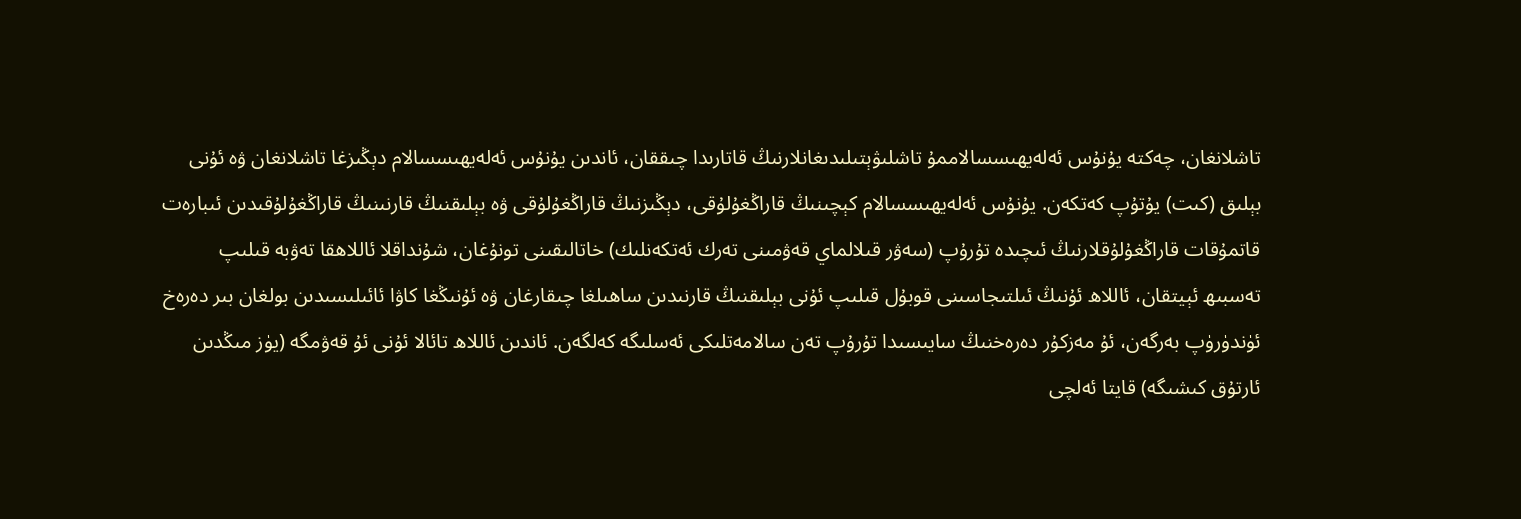تاشلانغان، چەكتە يۇنۇس ئەلەيھىسسالاممۇ تاشلىۋېتىلىدىغانلارنىڭ قاتارىدا چىققان، ئاندىن يۇنۇس ئەلەيھىسسالام دېڭىزغا تاشلانغان ۋە ئۇنى بېلىق (كىت) يۇتۇپ كەتكەن. يۇنۇس ئەلەيھىسسالام كېچىنىڭ قاراڭغۇلۇقى، دېڭىزنىڭ قاراڭغۇلۇقى ۋە بېلىقنىڭ قارنىنىڭ قاراڭغۇلۇقىدىن ئىبارەت قاتمۇقات قاراڭغۇلۇقلارنىڭ ئىچىدە تۇرۇپ (سەۋر قىلالماي قەۋمىنى تەرك ئەتكەنلىك) خاتالىقىنى تونۇغان، شۇنداقلا ئاللاھقا تەۋبە قىلىپ تەسبىھ ئېيتقان، ئاللاھ ئۇنىڭ ئىلتىجاسىنى قوبۇل قىلىپ ئۇنى بېلىقنىڭ قارنىدىن ساھىلغا چىقارغان ۋە ئۇنىڭغا كاۋا ئائىلىسىدىن بولغان بىر دەرەخ ئۈندۈرۈپ بەرگەن، ئۇ مەزكۇر دەرەخنىڭ سايىسىدا تۇرۇپ تەن سالامەتلىكى ئەسلىگە كەلگەن. ئاندىن ئاللاھ تائالا ئۇنى ئۇ قەۋمگە (يۈز مىڭدىن ئارتۇق كىشىگە) قايتا ئەلچى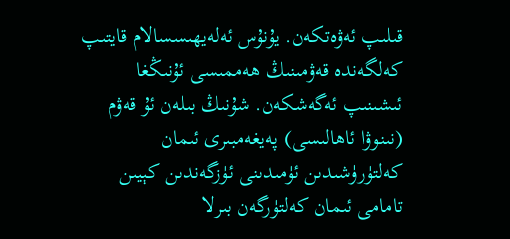قىلىپ ئەۋەتكەن. يۇنۇس ئەلەيھىسسالام قايتىپ كەلگەندە قەۋمىنىڭ ھەممىسى ئۇنىڭغا ئىشىنىپ ئەگەشكەن. شۇنىڭ بىلەن ئۇ قەۋم (نىنوۋا ئاھالىسى) پەيغەمبىرى ئىمان كەلتۈرۈشىدىن ئۈمىدىنى ئۈزگەندىن كېيىن تامامى ئىمان كەلتۈرگەن بىرلا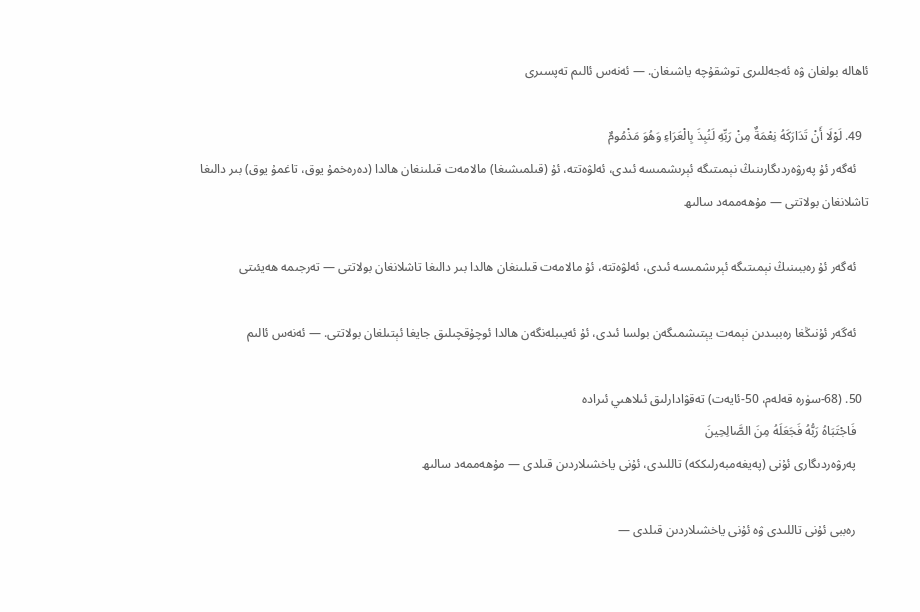ئاھالە بولغان ۋە ئەجەللىرى توشقۇچە ياشىغان. — ئەنەس ئالىم تەپسىرى

  49. لَوْلَا أَنْ تَدَارَكَهُ نِعْمَةٌ مِنْ رَبِّهِ لَنُبِذَ بِالْعَرَاءِ وَهُوَ مَذْمُومٌ
    ئەگەر ئۇ پەرۋەردىگارىنىڭ نېمىتىگە ئېرىشمىسە ئىدى، ئەلۋەتتە، ئۇ (قىلمىشىغا) مالامەت قىلىنغان ھالدا (دەرەخمۇ يوق، تاغمۇ يوق) بىر دالىغا تاشلانغان بولاتتى — مۇھەممەد سالىھ

    ئەگەر ئۇ رەببىنىڭ نېمىتىگە ئېرىشمىسە ئىدى، ئەلۋەتتە، ئۇ مالامەت قىلىنغان ھالدا بىر دالىغا تاشلانغان بولاتتى — تەرجىمە ھەيئىتى

    ئەگەر ئۇنىڭغا رەببىدىن نېمەت يېتىشمىگەن بولسا ئىدى، ئۇ ئەيىبلەنگەن ھالدا ئوچۇقچىلىق جايغا ئېتىلغان بولاتتى. — ئەنەس ئالىم

  50. (68-سۈرە قەلەم، 50-ئايەت) تەقۋادارلىق ئىلاھىي ئىرادە
    فَاجْتَبَاهُ رَبُّهُ فَجَعَلَهُ مِنَ الصَّالِحِينَ
    پەرۋەردىگارى ئۇنى (پەيغەمبەرلىككە) تاللىدى، ئۇنى ياخشىلاردىن قىلدى — مۇھەممەد سالىھ

    رەببى ئۇنى تاللىدى ۋە ئۇنى ياخشىلاردىن قىلدى —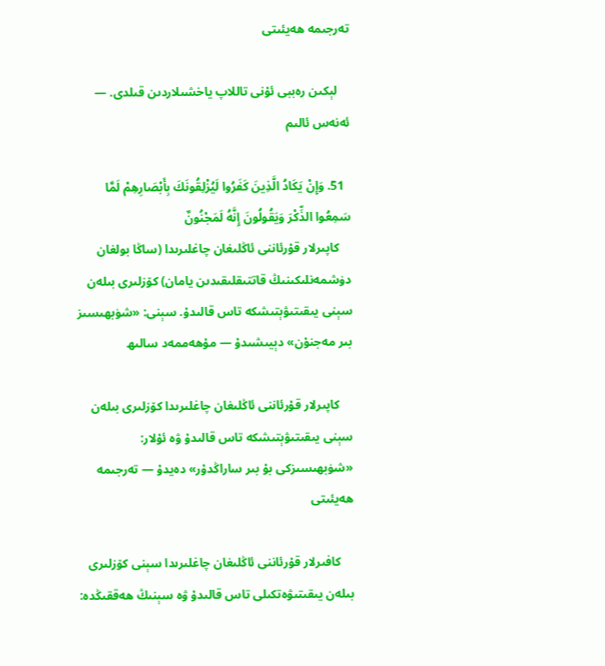تەرجىمە ھەيئىتى

    لېكىن رەببى ئۇنى تاللاپ ياخشىلاردىن قىلدى. — ئەنەس ئالىم

  51. وَإِنْ يَكَادُ الَّذِينَ كَفَرُوا لَيُزْلِقُونَكَ بِأَبْصَارِهِمْ لَمَّا سَمِعُوا الذِّكْرَ وَيَقُولُونَ إِنَّهُ لَمَجْنُونٌ
    كاپىرلار قۇرئاننى ئاڭلىغان چاغلىرىدا (ساڭا بولغان دۈشمەنلىكىنىڭ قاتتىقلىقىدىن يامان) كۆزلىرى بىلەن سېنى يىقىتىۋېتىشكە تاس قالىدۇ. سېنى: «شۈبھىسىز بىر مەجنۇن» دېيىشىدۇ — مۇھەممەد سالىھ

    كاپىرلار قۇرئاننى ئاڭلىغان چاغلىرىدا كۆزلىرى بىلەن سېنى يىقىتىۋېتىشكە تاس قالىدۇ ۋە ئۇلار: «شۈبھىسىزكى بۇ بىر ساراڭدۇر» دەيدۇ — تەرجىمە ھەيئىتى

    كافىرلار قۇرئاننى ئاڭلىغان چاغلىرىدا سېنى كۆزلىرى بىلەن يىقىتىۋەتكىلى تاس قالىدۇ ۋە سېنىڭ ھەققىڭدە: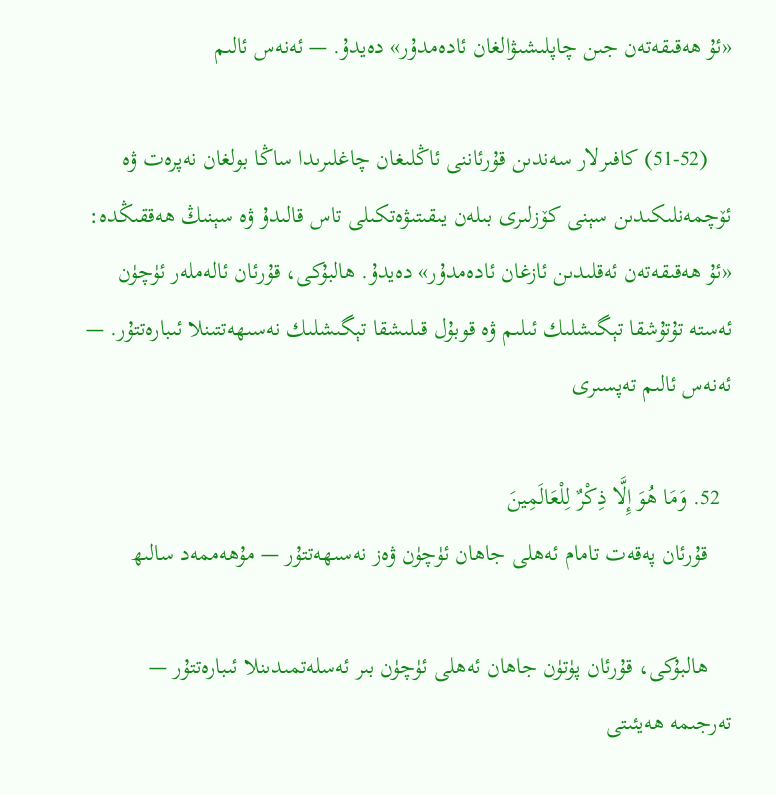«ئۇ ھەقىقەتەن جىن چاپلىشىۋالغان ئادەمدۇر» دەيدۇ. — ئەنەس ئالىم

    (51-52) كافىرلار سەندىن قۇرئاننى ئاڭلىغان چاغلىرىدا ساڭا بولغان نەپرەت ۋە ئۆچمەنلىكىدىن سېنى كۆزلىرى بىلەن يىقىتىۋەتكىلى تاس قالىدۇ ۋە سېنىڭ ھەققىڭدە: «ئۇ ھەقىقەتەن ئەقلىدىن ئازغان ئادەمدۇر» دەيدۇ. ھالبۇكى، قۇرئان ئالەملەر ئۈچۈن ئەستە تۇتۇشقا تېگىشلىك ئىلىم ۋە قوبۇل قىلىشقا تېگىشلىك نەسىھەتتىنلا ئىبارەتتۇر. — ئەنەس ئالىم تەپسىرى

  52. وَمَا هُوَ إِلَّا ذِكْرٌ لِلْعَالَمِينَ
    قۇرئان پەقەت تامام ئەھلى جاھان ئۈچۈن ۋەز نەسىھەتتۇر — مۇھەممەد سالىھ

    ھالبۇكى، قۇرئان پۈتۈن جاھان ئەھلى ئۈچۈن بىر ئەسلەتمىدىنلا ئىبارەتتۇر — تەرجىمە ھەيئىتى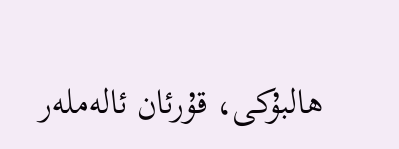ھالبۇكى، قۇرئان ئالەملەر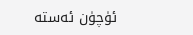ئۈچۈن ئەستە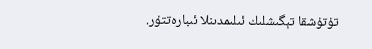تۇتۇشقا تېگىشلىك ئىلىمدىنلا ئىبارەتتۇر.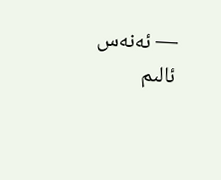— ئەنەس ئالىم